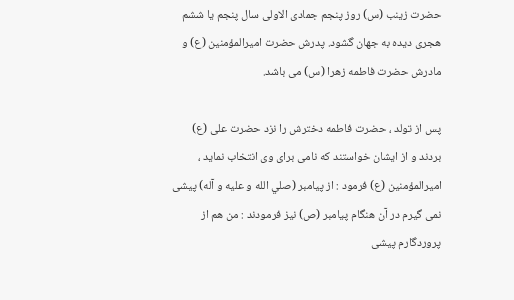حضرت زینب (س) روز پنجم جمادی الاولی سال پنجم یا ششم هجری دیده به جهان گشود. پدرش حضرت امیرالمؤمنین (ع) و مادرش حضرت فاطمه زهرا (س) می باشد.

پس از تولد ، حضرت فاطمه دخترش را نزد حضرت علی (ع) بردند و از ایشان خواستند که نامی برای وی انتخاب نماید ، امیرالمؤمنین (ع) فرمود : از پیامبر (صلي الله و عليه و آله) پیشی نمی گیرم در آن هنگام پیامبر (ص) نیز فرمودند : من هم از پروردگارم پیشی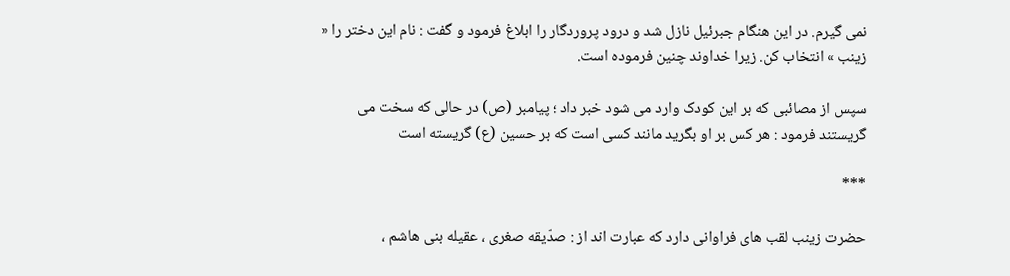نمی گیرم. در این هنگام جبرئیل نازل شد و درود پروردگار را ابلاغ فرمود و گفت : نام این دختر را « زینب » انتخاب کن. زیرا خداوند چنین فرموده است.

سپس از مصائبی که بر این کودک وارد می شود خبر داد ؛ پیامبر (ص) در حالی که سخت می گریستند فرمود : هر کس بر او بگرید مانند کسی است که بر حسین (ع) گریسته است

***

حضرت زینب لقب های فراوانی دارد که عبارت اند از : صدّیقه صغری ، عقیله بنی هاشم ،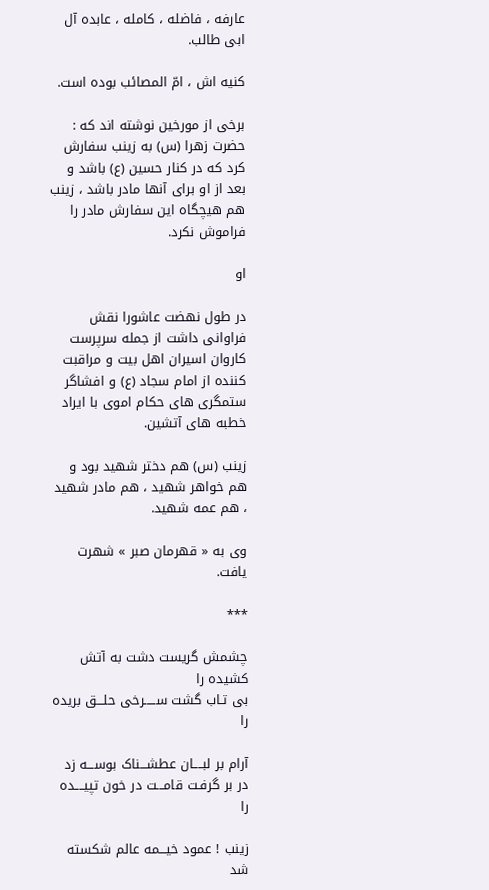عارفه ، فاضله ، کامله ، عابده آل ابی طالب.

کنیه اش ، امّ المصائب بوده است.

برخی از مورخین نوشته اند که : حضرت زهرا (س) به زینب سفارش کرد که در کنار حسین (ع) باشد و بعد از او برای آنها مادر باشد ، زینب هم هیچگاه این سفارش مادر را فراموش نکرد.

او

در طول نهضت عاشورا نقش فراوانی داشت از جمله سرپرست کاروان اسیران اهل بیت و مراقبت کننده از امام سجاد (ع) و افشاگر ستمگری های حکام اموی با ایراد خطبه های آتشین.

زینب (س) هم دختر شهید بود و هم خواهر شهید ، هم مادر شهید ، هم عمه شهید.

وی به « قهرمان صبر » شهرت یافت.

***

چشمش گریست دشت به آتش کشیده را
بی تـاب گشت ســـــرخی حلـــق بریده را

آرام بر لبــــان عطشـــناک بوســـه زد
در بر گرفـت قامـــت در خون تپیــــده را

زینب ! عمود خیـــمه عالم شکسته شد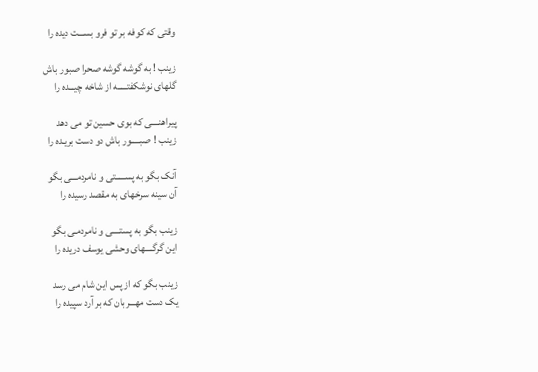وقتی که کوفه بر تو فرو بســـت دیده را

زینب ! به گوشه گوشه صحرا صبور باش
گلهای نوشکفتـــــه از شاخه چیـــده را

پیراهنــــی که بوی حسین تو می دهد
زینب ! صبـــــور باش دو دست بریـده را

آنک بگو به پســـــتی و نامردمـــی بگو
آن سینه سرخهای به مقصد رسیده را

زینب بگو به پستــــی و نامردمـی بگو
این گرگــــهای وحشی یوسف دریده را

زینب بگو که از پس این شام می رسد
یک دست مهـــربان که بر آرد سپیده را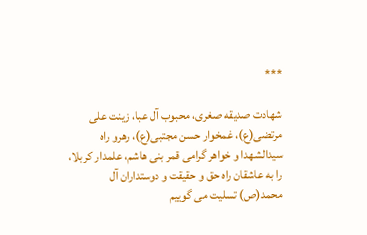***

شهادت صدیقه صغری، محبوب آل عبا، زینت علی مرتضی(ع)، غمخوار حسن مجتبی(ع)، رهرو راه سیدالشهدا و خواهر گرامی قمر بنی هاشم، علمدار کربلا، را به عاشقان راه حق و حقیقت و دوستداران آل محمد(ص) تسلیت می گوییم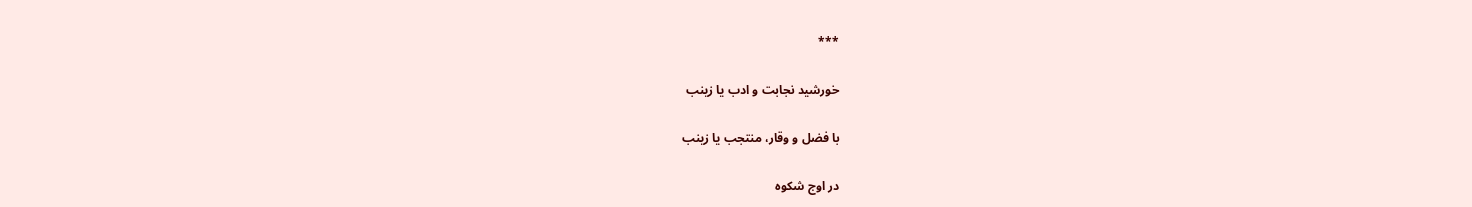***

خورشيد نجابت و ادب یا زینب

با فضل و وقار، منتجب یا زینب

در اوج شکوه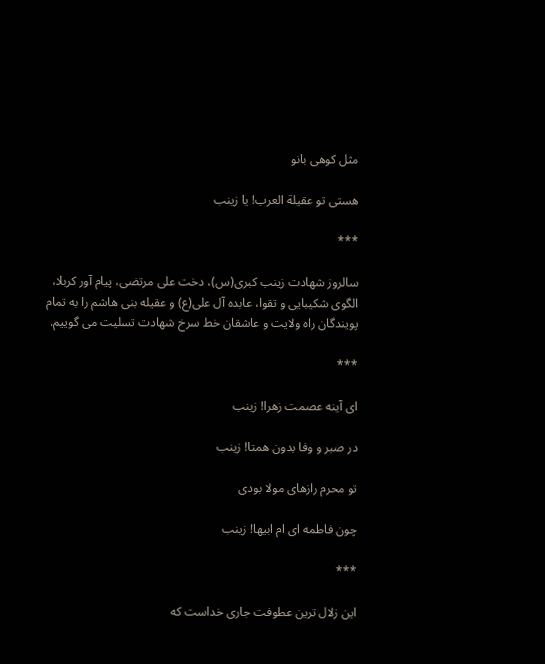مثل کوهی بانو

هستی تو عقيلة العرب! یا زینب

***

سالروز شهادت زینب کبری(س)، دخت علی مرتضی، پیام آور کربلا، الگوی شکیبایی و تقوا، عابده آل علی(ع) و عقیله بنی هاشم را به تمام پویندگان راه ولایت و عاشقان خط سرخ شهادت تسلیت می گوییم.

***

ای آینه عصمت زهرا! زینب

در صبر و وفا بدون همتا! زینب

تو محرم رازهای مولا بودی

چون فاطمه ای ام ابیها! زینب

***

این زلال ترین عطوفت جاری خداست که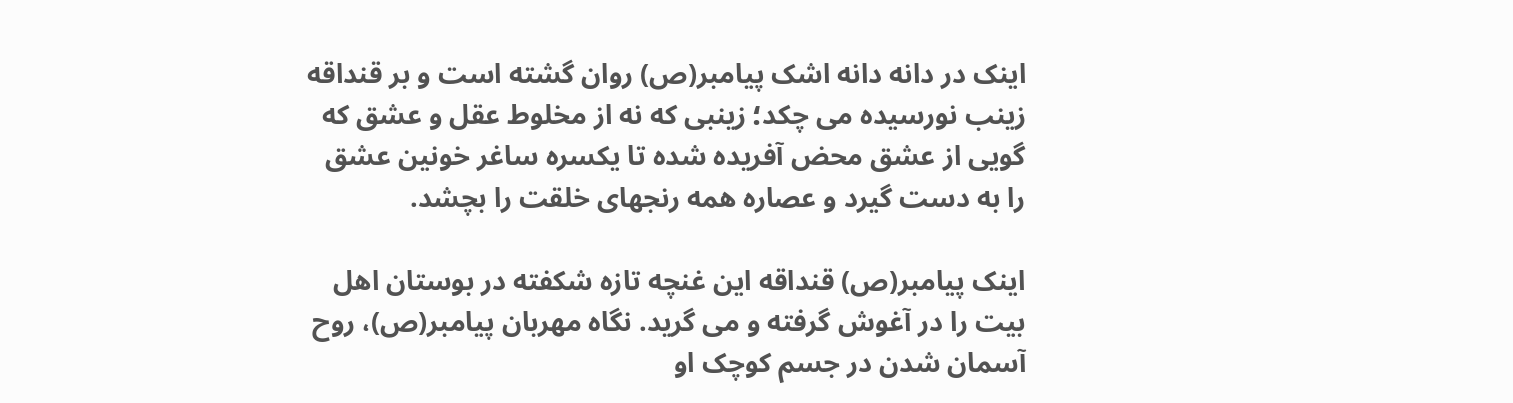اینک در دانه دانه اشک پیامبر(ص) روان گشته است و بر قنداقه زینب نورسیده می چکد؛ زینبی که نه از مخلوط عقل و عشق که گویی از عشق محض آفریده شده تا یکسره ساغر خونین عشق را به دست گیرد و عصاره همه رنجهای خلقت را بچشد.

اینک پیامبر(ص) قنداقه این غنچه تازه شکفته در بوستان اهل بیت را در آغوش گرفته و می گرید. نگاه مهربان پیامبر(ص)، روح آسمان شدن در جسم کوچک او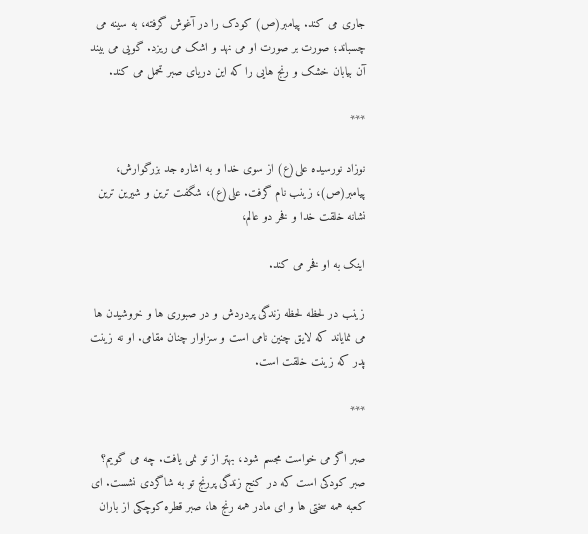جاری می کند. پیامبر(ص) کودک را در آغوش گرفته، به سینه می چسباند؛ صورت بر صورت او می نهد و اشک می ریزد. گویی می بیند آن بیابان خشک و رنج هایی را که این دریای صبر تحمل می کند.

***

نوزاد نورسیده علی(ع) از سوی خدا و به اشاره جد بزرگوارش، پیامبر(ص)، زینب نام گرفت. علی(ع)، شگفت ترین و شیرین ترین نشانه خلقت خدا و فخر دو عالم،

اینک به او فخر می کند.

زینب در لحظه لحظه زندگی پردردش و در صبوری ها و خروشیدن ها می نمایاند که لایق چنین نامی است و سزاوار چنان مقامی. او نه زینت پدر که زینت خلقت است.

***

صبر اگر می خواست مجسم شود، بهتر از تو نمی یافت. چه می گویم؟ صبر کودکی است که در کنج زندگی پررنج تو به شاگردی نشست. ای کعبه همه سختی ها و ای مادر همه رنج ها، صبر قطره کوچکی از باران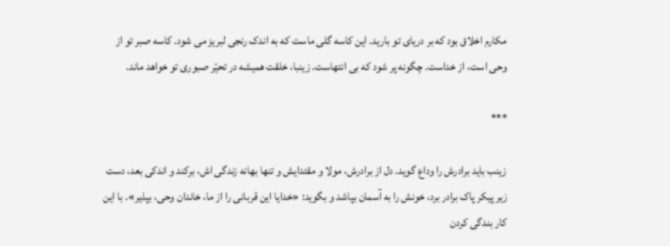مکارم اخلاق بود که بر دریای تو بارید. این کاسه گلی ماست که به اندک رنجی لبریز می شود. کاسه صبر تو از وحی است، از خداست. چگونه پر شود که بی انتهاست. زینبا، خلقت همیشه در تحیّر صبوری تو خواهد ماند.

***

زینب باید برادرش را وداع گوید. دل از برادرش، مولا و مقتدایش و تنها بهانه زندگی اش، برکند و اندکی بعد، دست زیر پیکر پاک برادر برد، خونش را به آسمان بپاشد و بگوید: «خدایا این قربانی را از ما، خاندان وحی، بپذیر». با این کار بندگی کردن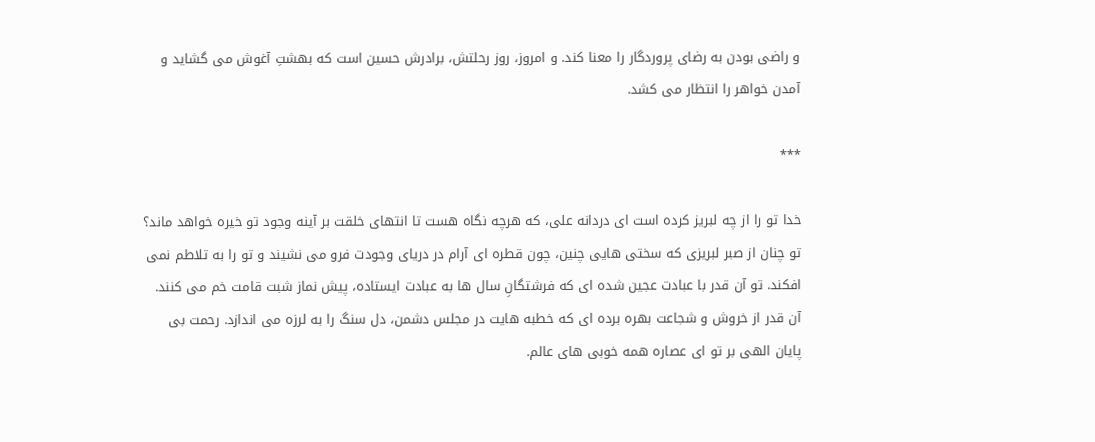و راضی بودن به رضای پروردگار را معنا کند. و امروز، روز رحلتش، برادرش حسین است که بهشتِ آغوش می گشاید و آمدن خواهر را انتظار می کشد.

***

خدا تو را از چه لبریز کرده است ای دردانه علی، که هرچه نگاه هست تا انتهای خلقت بر آینه وجود تو خیره خواهد ماند؟ تو چنان از صبر لبریزی که سختی هایی چنین، چون قطره ای آرام در دریای وجودت فرو می نشیند و تو را به تلاطم نمی افکند. تو آن قدر با عبادت عجین شده ای که فرشتگانِ سال ها به عبادت ایستاده، پیش نماز شبت قامت خم می کنند. آن قدر از خروش و شجاعت بهره برده ای که خطبه هایت در مجلس دشمن، دل سنگ را به لرزه می اندازد. رحمت بی پایان الهی بر تو ای عصاره همه خوبی های عالم.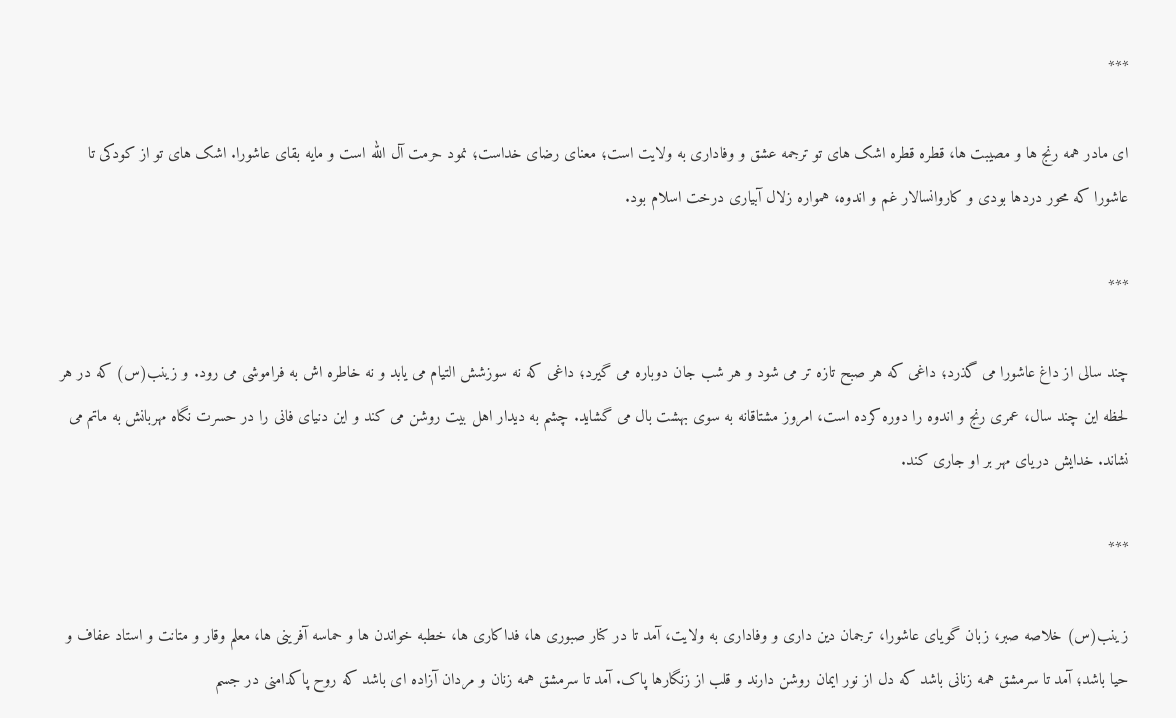***

ای مادر همه رنج ها و مصیبت ها، قطره قطره اشک های تو ترجمه عشق و وفاداری به ولایت است؛ معنای رضای خداست؛ نمود حرمت آل الله است و مایه بقای عاشورا. اشک های تو از کودکی تا عاشورا که محور دردها بودی و کاروانسالار غم و اندوه، همواره زلال آبیاری درخت اسلام بود.

***

چند سالی از داغ عاشورا می گذرد؛ داغی که هر صبح تازه تر می شود و هر شب جان دوباره می گیرد؛ داغی که نه سوزشش التیام می یابد و نه خاطره اش به فراموشی می رود. و زینب(س) که در هر لحظه این چند سال، عمری رنج و اندوه را دوره کرده است، امروز مشتاقانه به سوی بهشت بال می گشاید. چشم به دیدار اهل بیت روشن می کند و این دنیای فانی را در حسرت نگاه مهربانش به ماتم می نشاند. خدایش دریای مهر بر او جاری کند.

***

زینب(س) خلاصه صبر، زبان گویای عاشورا، ترجمان دین داری و وفاداری به ولایت، آمد تا در کنار صبوری ها، فداکاری ها، خطبه خواندن ها و حماسه آفرینی ها، معلم وقار و متانت و استاد عفاف و حیا باشد؛ آمد تا سرمشق همه زنانی باشد که دل از نور ایمان روشن دارند و قلب از زنگارها پاک. آمد تا سرمشق همه زنان و مردان آزاده ای باشد که روح پاکدامنی در جسم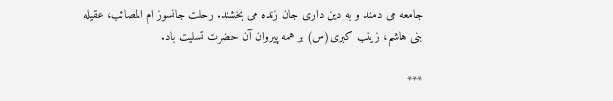جامعه می دمند و به دین داری جان زنده می بخشند. رحلت جانسوز ام المصائب، عقیله بنی هاشم، زینب کبری(س) بر همه پیروان آن حضرت تسلیت باد.

***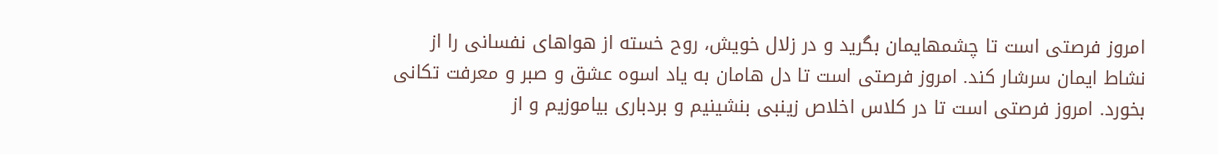امروز فرصتی است تا چشمهایمان بگرید و در زلال خویش، روح خسته از هواهای نفسانی را از نشاط ایمان سرشار کند. امروز فرصتی است تا دل هامان به یاد اسوه عشق و صبر و معرفت تکانی بخورد. امروز فرصتی است تا در کلاس اخلاص زینبی بنشینیم و بردباری بیاموزیم و از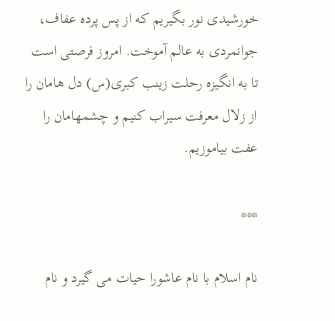خورشیدی نور بگیریم که از پس پرده عفاف، جوانمردی به عالم آموخت. امروز فرصتی است تا به انگیزه رحلت زینب کبری(س) دل هامان را از زلال معرفت سیراب کنیم و چشمهامان را عفت بیاموزیم.

***

نام اسلام با نام عاشورا حیات می گیرد و نام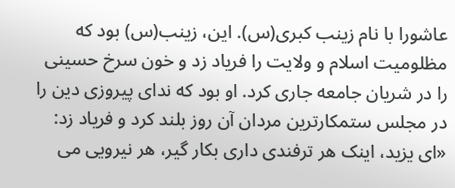عاشورا با نام زینب کبری(س). این، زینب(س) بود که مظلومیت اسلام و ولایت را فریاد زد و خون سرخ حسینی را در شریان جامعه جاری کرد. او بود که ندای پیروزی دین را در مجلس ستمکارترین مردان آن روز بلند کرد و فریاد زد: «ای یزید، اینک هر ترفندی داری بکار گیر، هر نیرویی می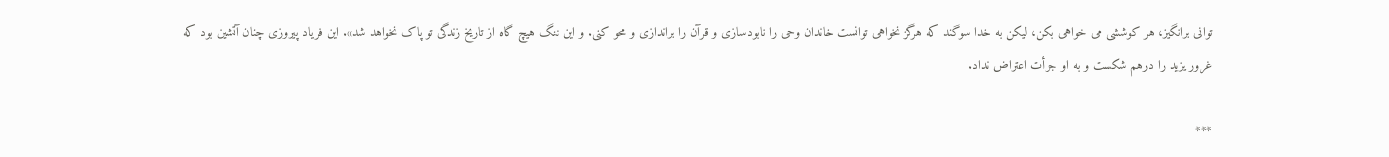توانی برانگیز، هر کوششی می خواهی بکن، لیکن به خدا سوگند که هرگز نخواهی توانست خاندان وحی را نابودسازی و قرآن را براندازی و محو کنی. و این ننگ هیچ گاه از تاریخ زندگی تو پاک نخواهد شد». این فریاد پیروزی چنان آتشین بود که غرور یزید را درهم شکست و به او جرأت اعتراض نداد.

***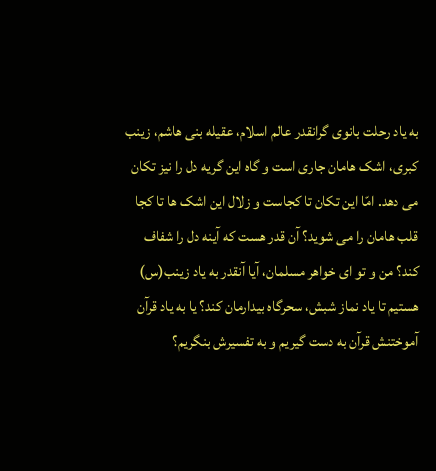به یاد رحلت بانوی گرانقدر عالم اسلام، عقیله بنی هاشم، زینب کبری، اشک هامان جاری است و گاه این گریه دل را نیز تکان می دهد. امّا این تکان تا کجاست و زلال این اشک ها تا کجا قلب هامان را می شوید؟ آن قدر هست که آینه دل را شفاف کند؟ من و تو ای خواهر مسلمان، آیا آنقدر به یاد زینب(س) هستیم تا یاد نماز شبش، سحرگاه بیدارمان کند؟ یا به یاد قرآن آموختنش قرآن به دست گیریم و به تفسیرش بنگریم؟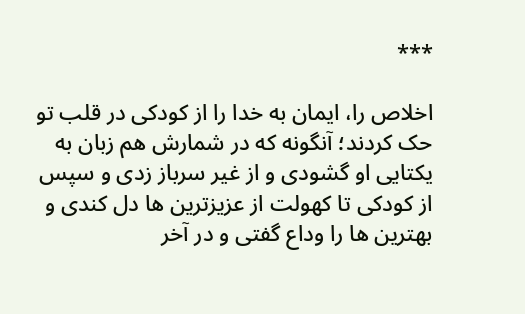***

اخلاص را، ایمان به خدا را از کودکی در قلب تو حک کردند؛ آنگونه که در شمارش هم زبان به یکتایی او گشودی و از غیر سرباز زدی و سپس از کودکی تا کهولت از عزیزترین ها دل کندی و بهترین ها را وداع گفتی و در آخر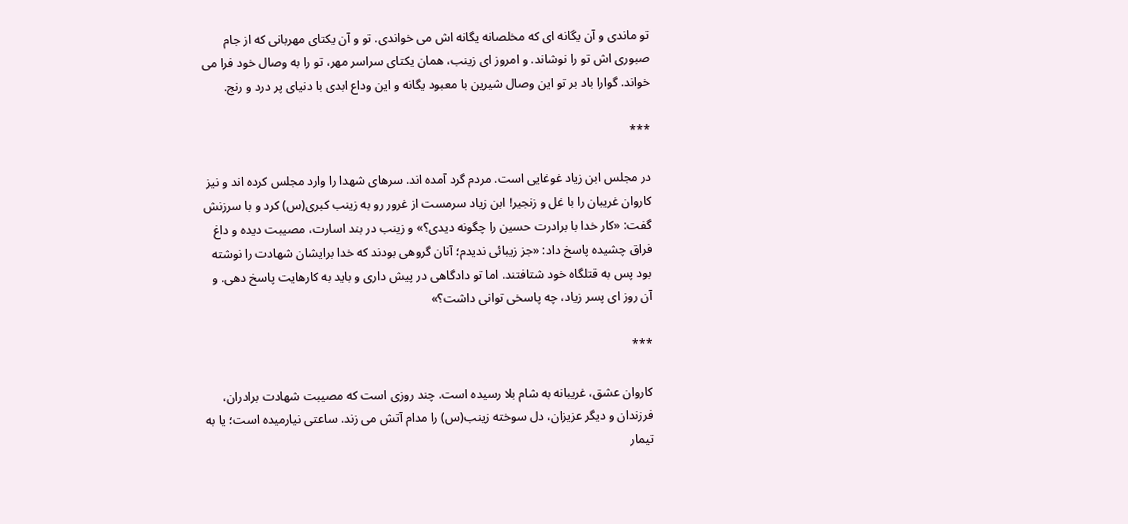تو ماندی و آن یگانه ای که مخلصانه یگانه اش می خواندی. تو و آن یکتای مهربانی که از جام صبوری اش تو را نوشاند. و امروز ای زینب، همان یکتای سراسر مهر، تو را به وصال خود فرا می خواند. گوارا باد بر تو این وصال شیرین با معبود یگانه و این وداع ابدی با دنیای پر درد و رنج.

***

در مجلس ابن زیاد غوغایی است. مردم گرد آمده اند. سرهای شهدا را وارد مجلس کرده اند و نیز کاروان غریبان را با غل و زنجیر! ابن زیاد سرمست از غرور رو به زینب کبری(س) کرد و با سرزنش گفت: «کار خدا با برادرت حسین را چگونه دیدی؟» و زینب در بند اسارت، مصیبت دیده و داغ فراق چشیده پاسخ داد: «جز زیبائی ندیدم؛ آنان گروهی بودند که خدا برایشان شهادت را نوشته بود پس به قتلگاه خود شتافتند. اما تو دادگاهی در پیش داری و باید به کارهایت پاسخ دهی. و آن روز ای پسر زیاد، چه پاسخی توانی داشت؟»

***

کاروان عشق، غریبانه به شام بلا رسیده است. چند روزی است که مصیبت شهادت برادران، فرزندان و دیگر عزیزان، دل سوخته زینب(س) را مدام آتش می زند. ساعتی نیارمیده است؛ یا به تیمار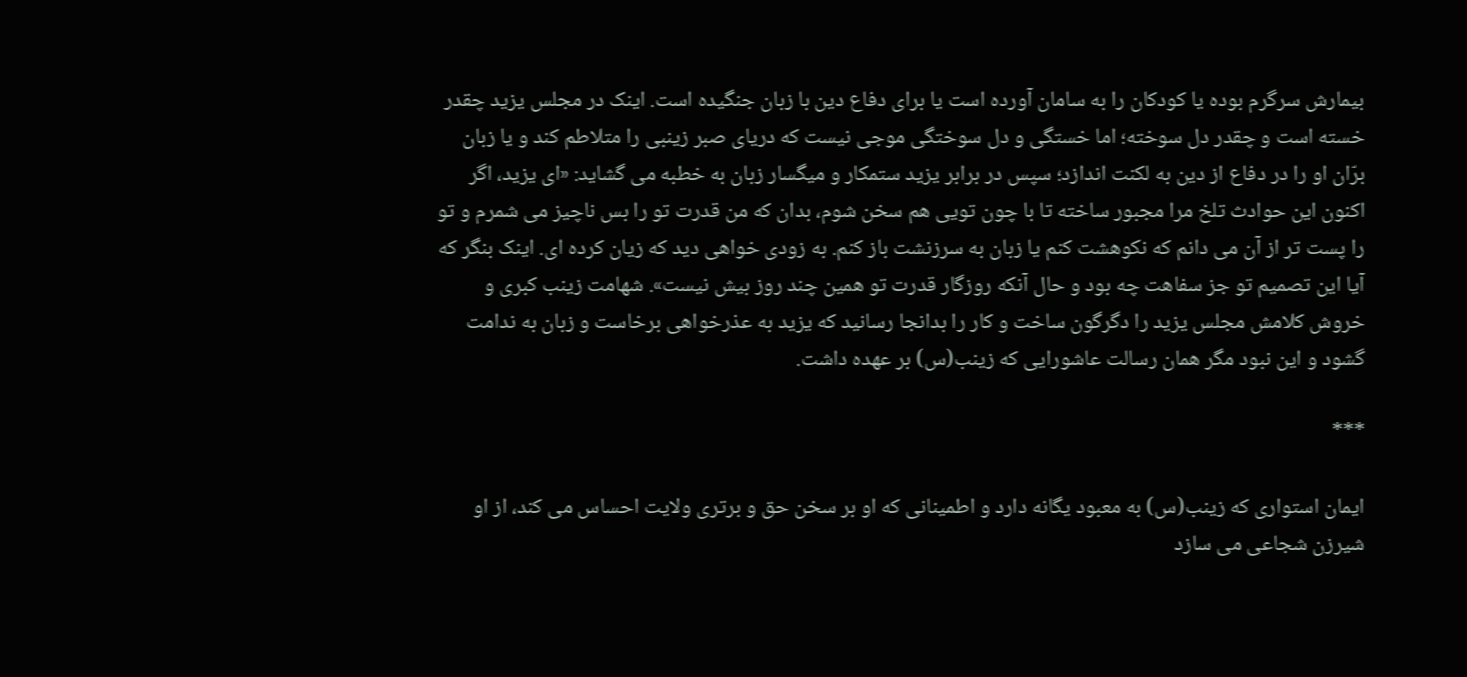بیمارش سرگرم بوده یا کودکان را به سامان آورده است یا برای دفاع دین با زبان جنگیده است. اینک در مجلس یزید چقدر خسته است و چقدر دل سوخته؛ اما خستگی و دل سوختگی موجی نیست که دریای صبر زینبی را متلاطم کند و یا زبان برّان او را در دفاع از دین به لکنت اندازد؛ سپس در برابر یزید ستمکار و میگسار زبان به خطبه می گشاید: «ای یزید، اگر اکنون این حوادث تلخ مرا مجبور ساخته تا با چون تویی هم سخن شوم، بدان که من قدرت تو را بس ناچیز می شمرم و تو را پست تر از آن می دانم که نکوهشت کنم یا زبان به سرزنشت باز کنم. به زودی خواهی دید که زیان کرده ای. اینک بنگر که آیا این تصمیم تو جز سفاهت چه بود و حال آنکه روزگار قدرت تو همین چند روز بیش نیست». شهامت زینب کبری و خروش کلامش مجلس یزید را دگرگون ساخت و کار را بدانجا رسانید که یزید به عذرخواهی برخاست و زبان به ندامت گشود و این نبود مگر همان رسالت عاشورایی که زینب(س) بر عهده داشت.

***

ایمان استواری که زینب(س) به معبود یگانه دارد و اطمینانی که او بر سخن حق و برتری ولایت احساس می کند، از او شیرزن شجاعی می سازد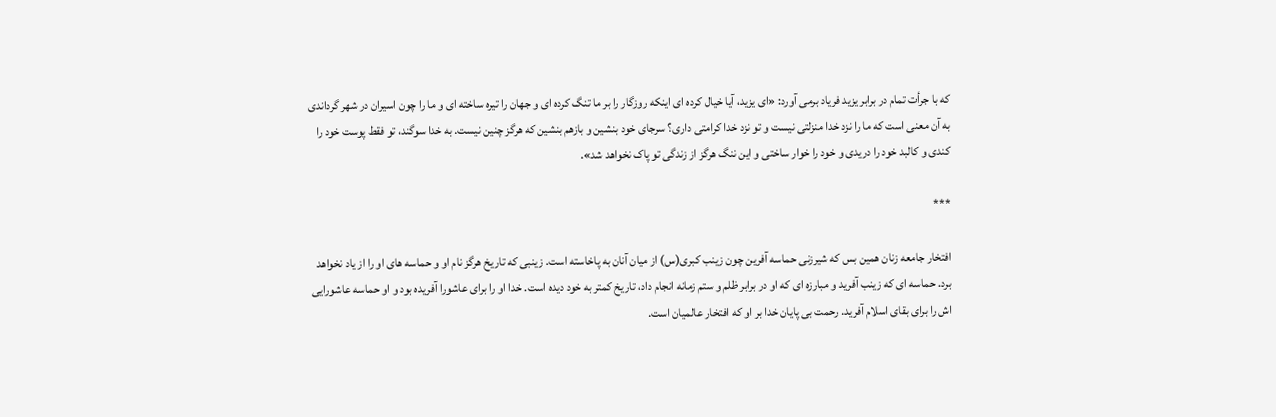که با جرأت تمام در برابر یزید فریاد برمی آورد: «ای یزید، آیا خیال کرده ای اینکه روزگار را بر ما تنگ کرده ای و جهان را تیره ساخته ای و ما را چون اسیران در شهر گرداندی به آن معنی است که ما را نزد خدا منزلتی نیست و تو نزد خدا کرامتی داری؟ سرجای خود بنشین و بازهم بنشین که هرگز چنین نیست. به خدا سوگند، تو فقط پوست خود را کندی و کالبد خود را دریدی و خود را خوار ساختی و این ننگ هرگز از زندگی تو پاک نخواهد شد».

***

افتخار جامعه زنان همین بس که شیرزنی حماسه آفرین چون زینب کبری(س) از میان آنان به پاخاسته است. زینبی که تاریخ هرگز نام او و حماسه های او را از یاد نخواهد برد. حماسه ای که زینب آفرید و مبارزه ای که او در برابر ظلم و ستم زمانه انجام داد، تاریخ کمتر به خود دیده است. خدا او را برای عاشورا آفریده بود و او حماسه عاشورایی اش را برای بقای اسلام آفرید. رحمت بی پایان خدا بر او که افتخار عالمیان است.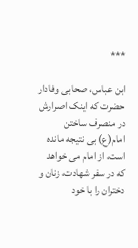***

ابن عباس، صحابی وفادار حضرت که اینک اصرارش در منصرف ساختن امام(ع) بی نتیجه مانده است، از امام می خواهد که در سفر شهادت، زنان و دختران را با خود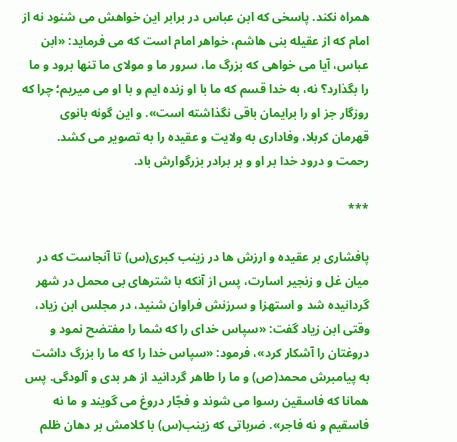همراه نکند. پاسخی که ابن عباس در برابر این خواهش می شنود نه از امام که از عقیله بنی هاشم، خواهر امام است که می فرماید: «ابن عباس، آیا می خواهی که بزرگ ما، سرور ما و مولای ما تنها برود و ما را بگذارد؟ نه، به خدا قسم که ما با او زنده ایم و با او می میریم؛ چرا که روزگار جز او را برایمان باقی نگذاشته است». و این گونه بانوی قهرمان کربلا، وفاداری به ولایت و عقیده را به تصویر می کشد. رحمت و درود خدا بر او و بر برادر بزرگوارش باد.

***

پافشاری بر عقیده و ارزش ها در زینب کبری(س) تا آنجاست که در میان غل و زنجیر اسارت، پس از آنکه با شترهای بی محمل در شهر گردانیده شد و استهزا و سرزنش فراوان شنید، در مجلس ابن زیاد، وقتی ابن زیاد گفت: «سپاس خدای را که شما را مفتضح نمود و دروغتان را آشکار کرد»، فرمود: «سپاس خدا را که ما را بزرگ داشت به پیامبرش محمد(ص) و ما را طاهر گردانید از هر بدی و آلودگی. پس همانا که فاسقین رسوا می شوند و فجّار دروغ می گویند و ما نه فاسقیم و نه فاجر». ضرباتی که زینب(س) با کلامش بر دهان ظلم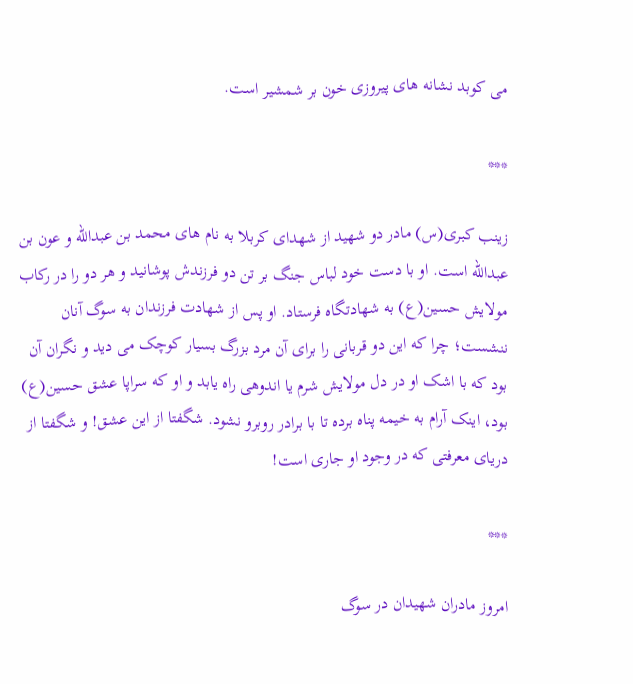می کوبد نشانه های پیروزی خون بر شمشیر است.

***

زینب کبری(س) مادر دو شهید از شهدای کربلا به نام های محمد بن عبدالله و عون بن عبدالله است. او با دست خود لباس جنگ بر تن دو فرزندش پوشانید و هر دو را در رکاب مولایش حسین(ع) به شهادتگاه فرستاد. او پس از شهادت فرزندان به سوگ آنان ننشست؛ چرا که این دو قربانی را برای آن مرد بزرگ بسیار کوچک می دید و نگران آن بود که با اشک او در دل مولایش شرم یا اندوهی راه یابد و او که سراپا عشق حسین(ع) بود، اینک آرام به خیمه پناه برده تا با برادر روبرو نشود. شگفتا از این عشق! و شگفتا از دریای معرفتی که در وجود او جاری است!

***

امروز مادران شهیدان در سوگ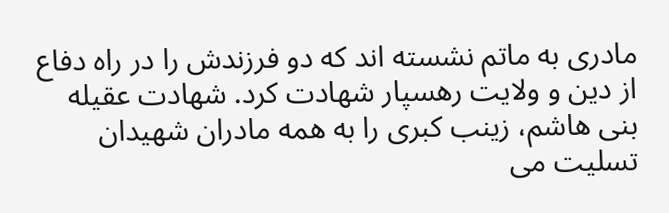مادری به ماتم نشسته اند که دو فرزندش را در راه دفاع از دین و ولایت رهسپار شهادت کرد. شهادت عقیله بنی هاشم، زینب کبری را به همه مادران شهیدان تسلیت می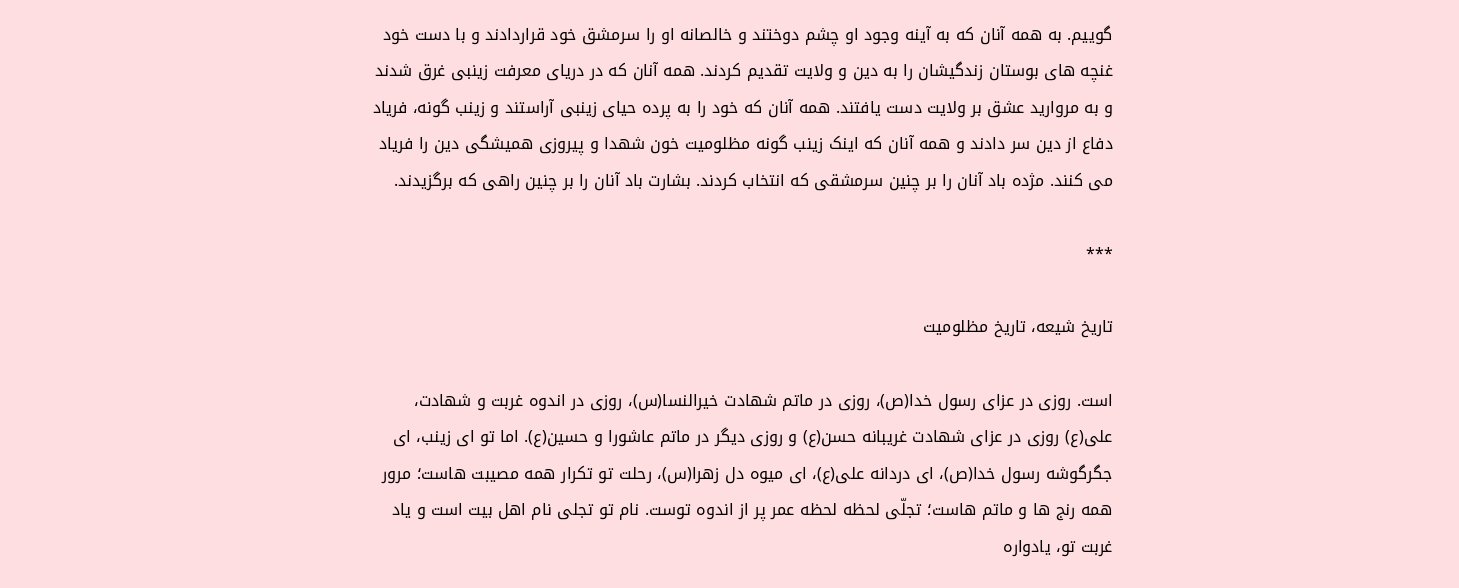گوییم. به همه آنان که به آینه وجود او چشم دوختند و خالصانه او را سرمشق خود قراردادند و با دست خود غنچه های بوستان زندگیشان را به دین و ولایت تقدیم کردند. همه آنان که در دریای معرفت زینبی غرق شدند و به مروارید عشق بر ولایت دست یافتند. همه آنان که خود را به پرده حیای زینبی آراستند و زینب گونه، فریاد دفاع از دین سر دادند و همه آنان که اینک زینب گونه مظلومیت خون شهدا و پیروزی همیشگی دین را فریاد می کنند. مژده باد آنان را بر چنین سرمشقی که انتخاب کردند. بشارت باد آنان را بر چنین راهی که برگزیدند.

***

تاریخ شیعه، تاریخ مظلومیت

است. روزی در عزای رسول خدا(ص)، روزی در ماتم شهادت خیرالنسا(س)، روزی در اندوه غربت و شهادت، علی(ع) روزی در عزای شهادت غریبانه حسن(ع) و روزی دیگر در ماتم عاشورا و حسین(ع). اما تو ای زینب، ای جگرگوشه رسول خدا(ص)، ای دردانه علی(ع)، ای میوه دل زهرا(س)، رحلت تو تکرار همه مصیبت هاست؛ مرور همه رنج ها و ماتم هاست؛ تجلّی لحظه لحظه عمر پر از اندوه توست. نام تو تجلی نام اهل بیت است و یاد غربت تو، یادواره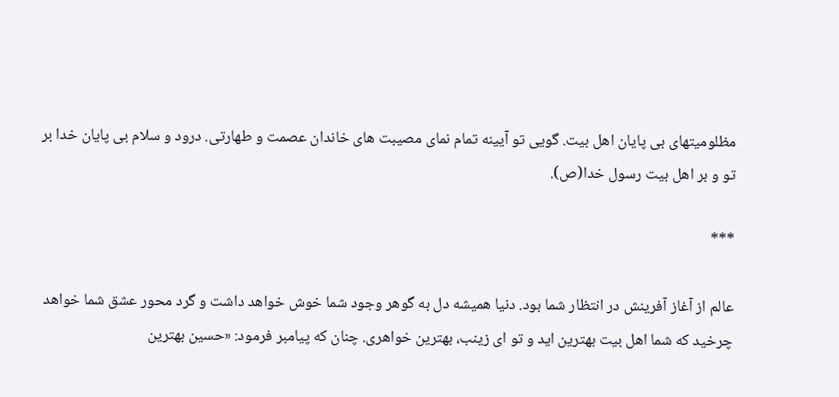مظلومیتهای بی پایان اهل بیت. گویی تو آیینه تمام نمای مصیبت های خاندان عصمت و طهارتی. درود و سلام بی پایان خدا بر تو و بر اهل بیت رسول خدا(ص).

***

عالم از آغاز آفرینش در انتظار شما بود. دنیا همیشه دل به گوهر وجود شما خوش خواهد داشت و گرد محور عشق شما خواهد چرخید که شما اهل بیت بهترین اید و تو ای زینب، بهترین خواهری. چنان که پیامبر فرمود: «حسین بهترین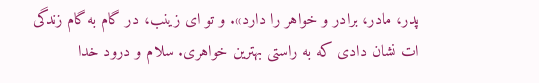پدر، مادر، برادر و خواهر را دارد». و تو ای زینب، در گام به گام زندگی ات نشان دادی که به راستی بهترین خواهری. سلام و درود خدا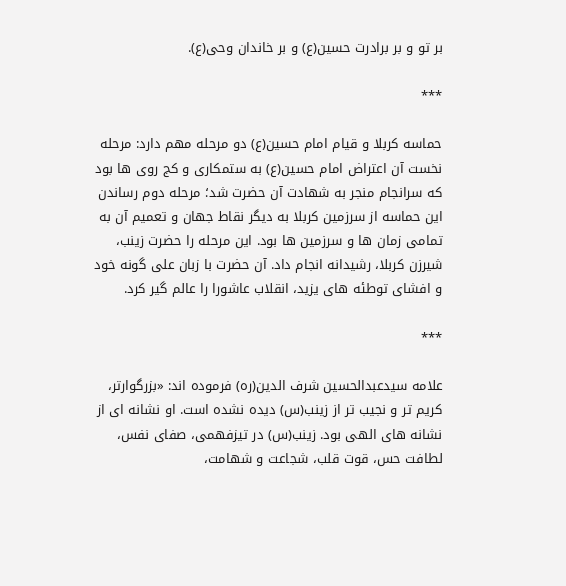بر تو و بر برادرت حسین(ع) و بر خاندان وحی(ع).

***

حماسه کربلا و قیام امام حسین(ع) دو مرحله مهم دارد: مرحله نخست آن اعتراض امام حسین(ع) به ستمکاری و کج روی ها بود که سرانجام منجر به شهادت آن حضرت شد؛ مرحله دوم رساندن این حماسه از سرزمین کربلا به دیگر نقاط جهان و تعمیم آن به تمامی زمان ها و سرزمین ها بود. این مرحله را حضرت زینب، شیرزن کربلا، رشیدانه انجام داد. آن حضرت با زبان علی گونه خود و افشای توطئه های یزید، انقلاب عاشورا را عالم گیر کرد.

***

علامه سیدعبدالحسین شرف الدین(ره) فرموده اند: «بزرگوارتر، کریم تر و نجیب تر از زینب(س) دیده نشده است. او نشانه ای از نشانه های الهی بود. زینب(س) در تیزفهمی، صفای نفس، لطافت حس، قوت قلب، شجاعت و شهامت،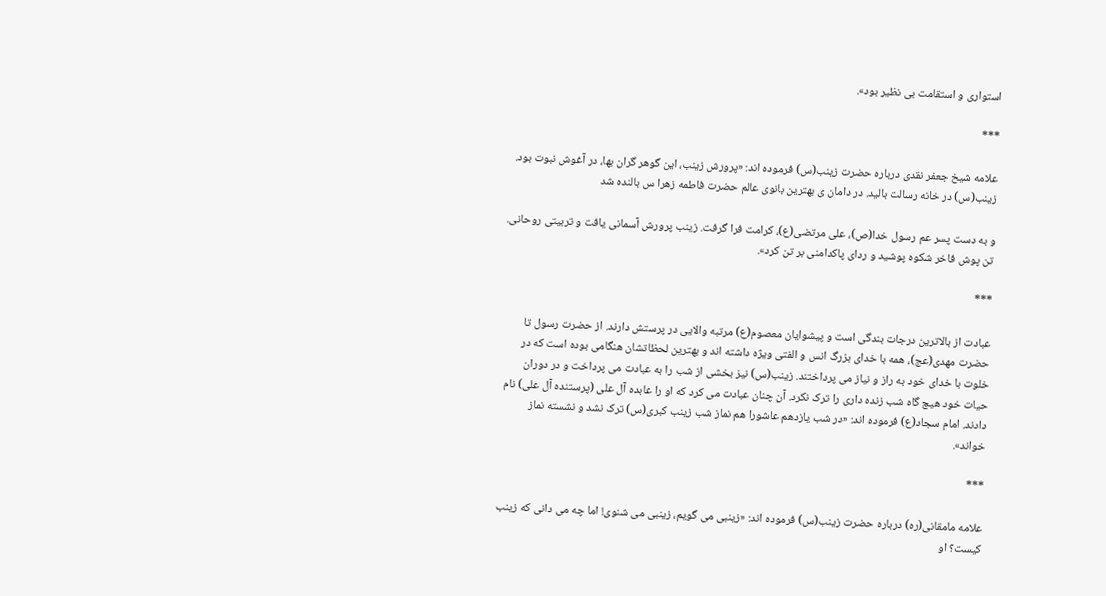استواری و استقامت بی نظیر بود».

***

علامه شیخ جعفر نقدی درباره حضرت زینب(س) فرموده اند: «پرورش زینب، این گوهر گران بها، در آغوش نبوت بود. زینب(س) در خانه رسالت بالید. در دامان ی بهترین بانوی عالم حضرت فاطمه زهرا س بالنده شد

و به دست پسر عم رسول خدا(ص)، علی مرتضی(ع)، کرامت فرا گرفت. زینب پرورش آسمانی یافت و تربیتی روحانی. تن پوش فاخر شکوه پوشید و ردای پاکدامنی بر تن کرد».

***

عبادت از بالاترین درجات بندگی است و پیشوایان معصوم(ع) مرتبه والایی در پرستش دارند. از حضرت رسول تا حضرت مهدی(عج)، همه با خدای بزرگ انس و الفتی ویژه داشته اند و بهترین لحظاتشان هنگامی بوده است که در خلوت با خدای خود به راز و نیاز می پرداختند. زینب(س) نیز بخشی از شب را به عبادت می پرداخت و در دوران حیات خود هیچ گاه شب زنده داری را ترک نکرد. آن چنان عبادت می کرد که او را عابده آل علی (پرستنده آل علی) نام دادند. امام سجاد(ع) فرموده اند: «در شب یازدهم عاشورا هم نماز شب زینب کبری(س) ترک نشد و نشسته نماز خواند».

***

علامه مامقانی(ره) درباره حضرت زینب(س) فرموده اند: «زینبی می گویم، زینبی می شنوی! اما چه می دانی که زینب کیست؟ او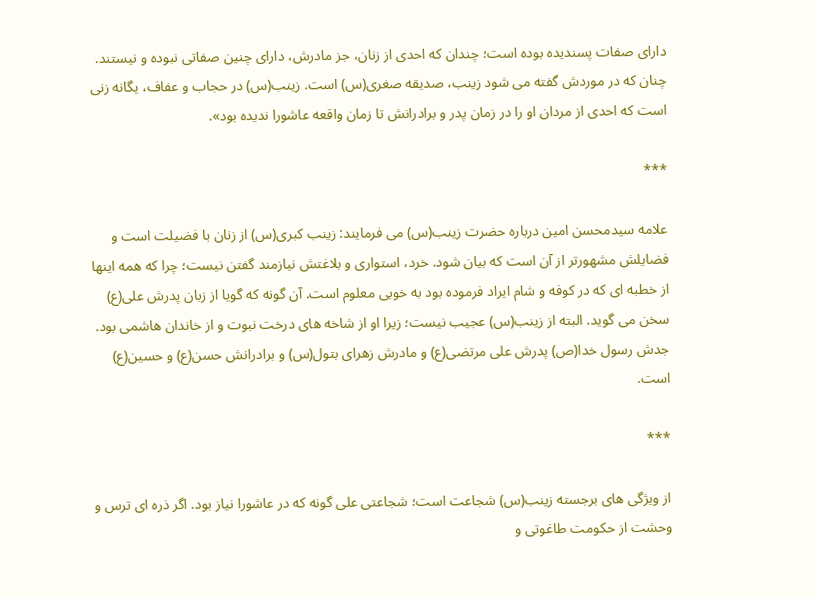دارای صفات پسندیده بوده است؛ چندان که احدی از زنان، جز مادرش، دارای چنین صفاتی نبوده و نیستند. چنان که در موردش گفته می شود زینب، صدیقه صغری(س) است. زینب(س) در حجاب و عفاف، یگانه زنی است که احدی از مردان او را در زمان پدر و برادرانش تا زمان واقعه عاشورا ندیده بود».

***

علامه سیدمحسن امین درباره حضرت زینب(س) می فرمایند: زینب کبری(س) از زنان با فضیلت است و فضایلش مشهورتر از آن است که بیان شود. خرد، استواری و بلاغتش نیازمند گفتن نیست؛ چرا که همه اینها از خطبه ای که در کوفه و شام ایراد فرموده بود به خوبی معلوم است. آن گونه که گویا از زبان پدرش علی(ع) سخن می گوید. البته از زینب(س) عجیب نیست؛ زیرا او از شاخه های درخت نبوت و از خاندان هاشمی بود. جدش رسول خدا(ص) پدرش علی مرتضی(ع) و مادرش زهرای بتول(س) و برادرانش حسن(ع) و حسین(ع) است.

***

از ویژگی های برجسته زینب(س) شجاعت است؛ شجاعتی علی گونه که در عاشورا نیاز بود. اگر ذره ای ترس و وحشت از حکومت طاغوتی و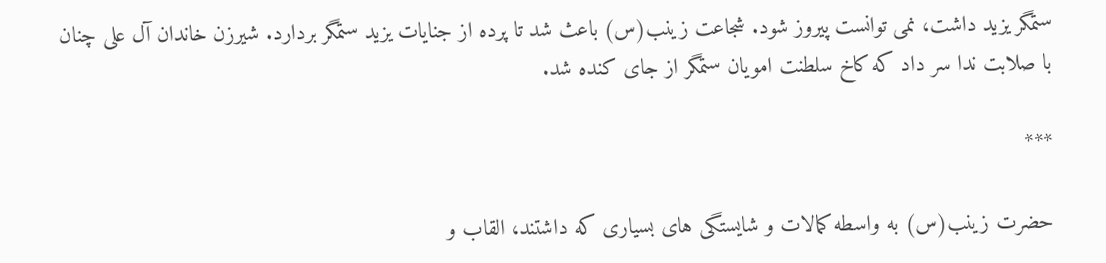ستمگر یزید داشت، نمی توانست پیروز شود. شجاعت زینب(س) باعث شد تا پرده از جنایات یزید ستمگر بردارد. شیرزن خاندان آل علی چنان با صلابت ندا سر داد که کاخ سلطنت امویان ستمگر از جای کنده شد.

***

حضرت زینب(س) به واسطه کمالات و شایستگی های بسیاری که داشتند، القاب و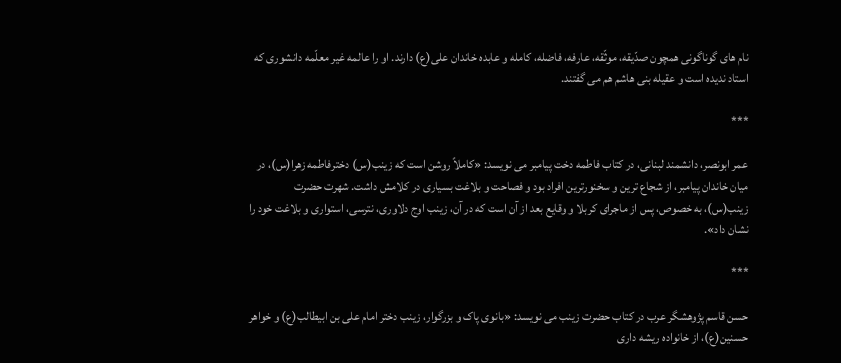نام های گوناگونی همچون صدّیقه، موثّقه، عارفه، فاضله، کامله و عابده خاندان علی(ع) دارند. او را عالمه غیر معلّمه دانشوری که استاد ندیده است و عقیله بنی هاشم هم می گفتند.

***

عمر ابونصر، دانشمند لبنانی، در کتاب فاطمه دخت پیامبر می نویسد: «کاملاً روشن است که زینب(س) دخترفاطمه زهرا(س)، در میان خاندان پیامبر، از شجاع ترین و سخنورترین افراد بود و فصاحت و بلاغت بسیاری در کلامش داشت. شهرت حضرت زینب(س)، به خصوص، پس از ماجرای کربلا و وقایع بعد از آن است که در آن، زینب اوج دلاوری، نترسی، استواری و بلاغت خود را نشان داد».

***

حسن قاسم پژوهشگر عرب در کتاب حضرت زینب می نویسد: «بانوی پاک و بزرگوار، زینب دختر امام علی بن ابیطالب(ع) و خواهر حسنین(ع)، از خانواده ریشه داری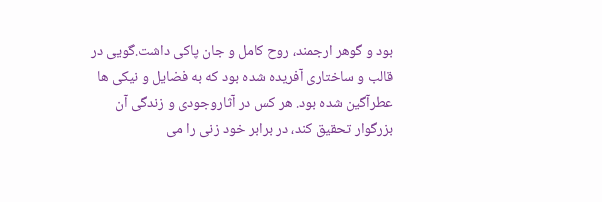بود و گوهر ارجمند، روح کامل و جان پاکی داشت.گویی در قالب و ساختاری آفریده شده بود که به فضایل و نیکی ها عطرآگین شده بود. هر کس در آثاروجودی و زندگی آن بزرگوار تحقیق کند، در برابر خود زنی را می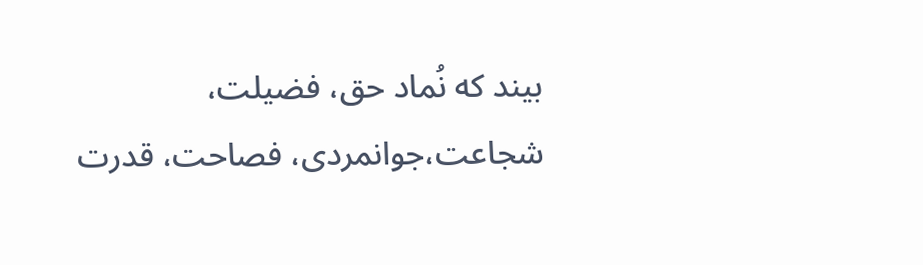بیند که نُماد حق، فضیلت، شجاعت،جوانمردی، فصاحت، قدرت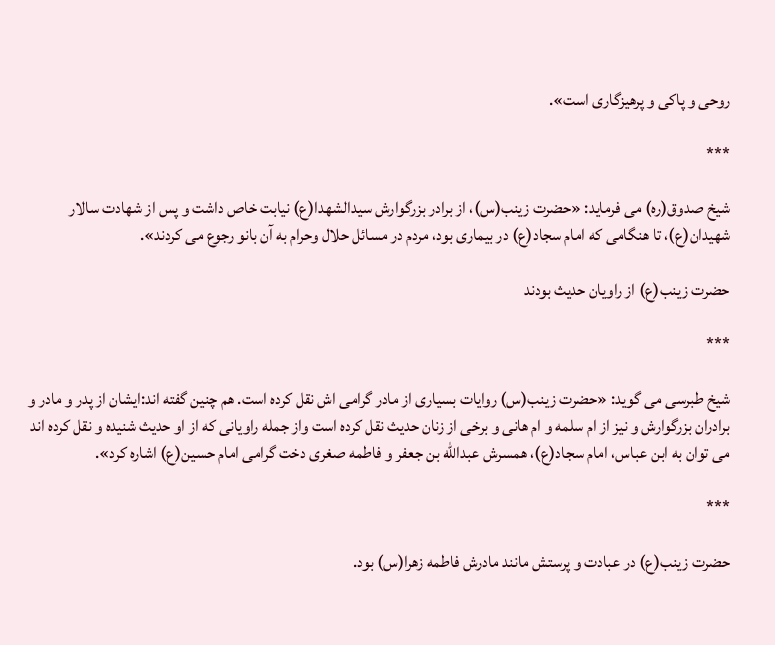روحی و پاکی و پرهیزگاری است».

***

شیخ صدوق(ره) می فرماید: «حضرت زینب(س)، از برادر بزرگوارش سیدالشهدا(ع) نیابت خاص داشت و پس از شهادت سالار شهیدان(ع)، تا هنگامی که امام سجاد(ع) در بیماری بود، مردم در مسائل حلال وحرام به آن بانو رجوع می کردند».

حضرت زینب(ع) از راویان حدیث بودند

***

شیخ طبرسی می گوید: «حضرت زینب(س) روایات بسیاری از مادر گرامی اش نقل کرده است. هم چنین گفته اند:ایشان از پدر و مادر و برادران بزرگوارش و نیز از ام سلمه و ام هانی و برخی از زنان حدیث نقل کرده است واز جمله راویانی که از او حدیث شنیده و نقل کرده اند می توان به ابن عباس، امام سجاد(ع)، همسرش عبداللّه بن جعفر و فاطمه صغری دخت گرامی امام حسین(ع) اشاره کرد».

***

حضرت زینب(ع) در عبادت و پرستش مانند مادرش فاطمه زهرا(س) بود.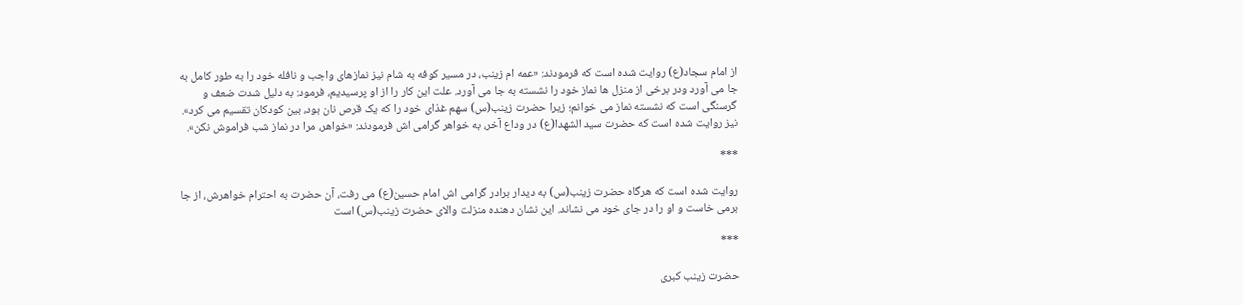از امام سجاد(ع) روایت شده است که فرمودند: «عمه ام زینب، در مسیر کوفه به شام نیز نمازهای واجب و نافله خود را به طور کامل به جا می آورد ودر برخی از منزل ها نماز خود را نشسته به جا می آورد. علت این کار را از او پرسیدیم، فرمود: به دلیل شدت ضعف و گرسنگی است که نشسته نماز می خوانم؛ زیرا حضرت زینب(س) سهم غذای خود را که یک قرص نان بود، بین کودکان تقسیم می کرد». نیز روایت شده است که حضرت سید الشهدا(ع) در وداع آخر، به خواهر گرامی اش فرمودند: «خواهر، مرا در نماز شب فراموش نکن».

***

روایت شده است که هرگاه حضرت زینب(س) به دیدار برادر گرامی اش امام حسین(ع) می رفت، آن حضرت به احترام خواهرش، از جا برمی خاست و او را در جای خود می نشاند. این نشان دهنده منزلت والای حضرت زینب(س) است

***

حضرت زینب کبری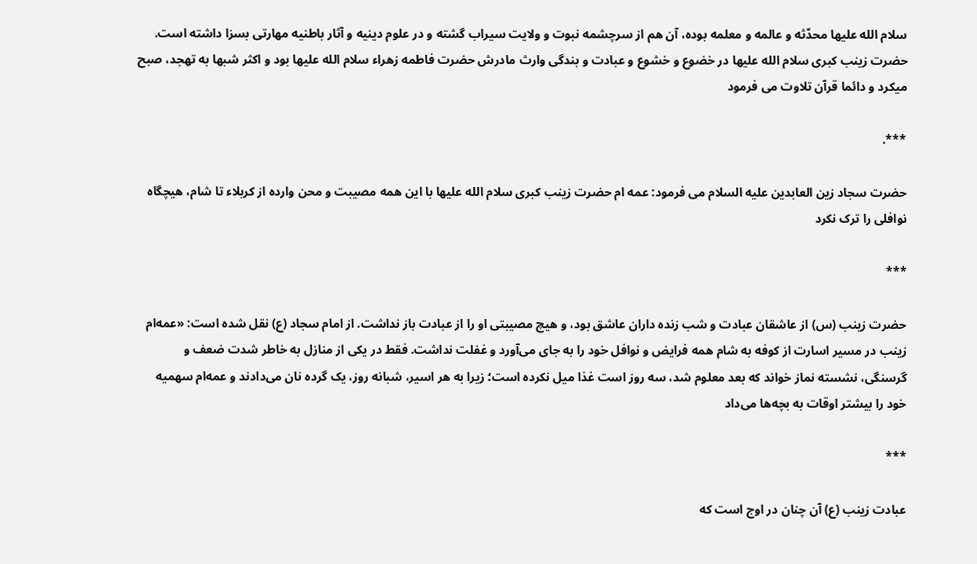سلام الله علیها محدّثه و عالمه و معلمه بوده، آن هم از سرچشمه نبوت و ولایت سیراب گشته و در علوم دینیه و آثار باطنیه مهارتی بسزا داشته است.
حضرت زینب کبری سلام الله علیها در خضوع و خشوع و عبادت و بندگی وارث مادرش حضرت فاطمه زهراء سلام الله علیها بود و اکثر شبها به تهجد، صبح میکرد و دائما قرآن تلاوت می فرمود

***.

حضرت سجاد زین العابدین علیه السلام می فرمود: عمه ام حضرت زینب کبری سلام الله علیها با این همه مصیبت و محن وارده از کربلاء تا شام، هیچگاه نوافلی را ترک نکرد

***

حضرت زینب (س) از عاشقان عبادت و شب زنده داران عاشق بود، و هیچ مصیبتی او را از عبادت باز نداشت. از امام سجاد (ع) نقل شده است: «عمه‌ام زینب در مسیر اسارت از کوفه به شام همه فرایض و نوافل خود را به جای می‌آورد و غفلت نداشت. فقط در یکی از منازل به خاطر شدت ضعف و گرسنگی، نشسته نماز خواند که بعد معلوم شد، سه روز است غذا میل نکرده است؛ زیرا به هر اسیر، شبانه روز، یک گرده نان می‌دادند و عمه‌ام سهمیه خود را بیشتر اوقات به بچه‌ها می‌داد

***

عبادت زینب (ع) آن چنان در اوج است که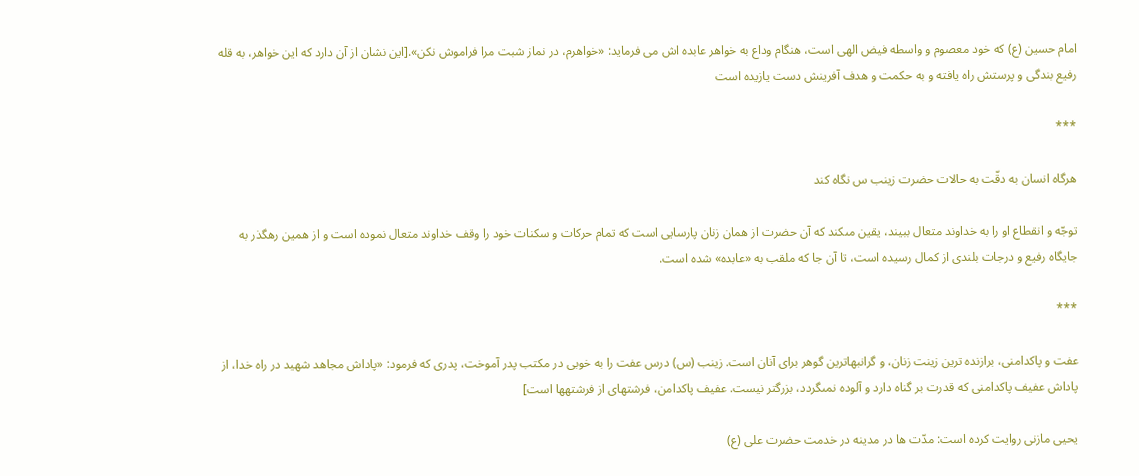امام حسین (ع) که خود معصوم و واسطه فیض الهی است، هنگام وداع به خواهر عابده اش می فرماید: «خواهرم، در نماز شبت مرا فراموش نکن».[این نشان از آن دارد که این خواهر، به قله رفیع بندگی و پرستش راه یافته و به حکمت و هدف آفرینش دست یازیده است

***

هرگاه انسان به دقّت به حالات حضرت زینب س نگاه کند

توجّه و انقطاع او را به خداوند متعال ببیند، یقین مىکند که آن حضرت از همان زنان پارسایى است که تمام حرکات و سکنات خود را وقف خداوند متعال نموده است و از همین رهگذر به جایگاه رفیع و درجات بلندى از کمال رسیده است، تا آن جا که ملقب به «عابده» شده است.

***

عفت و پاکدامنی، برازنده ترین زینت زنان، و گرانبهاترین گوهر برای آنان است. زینب (س) درس عفت را به خوبی در مکتب پدر آموخت، پدری که فرمود: «پاداش مجاهد شهید در راه خدا، از پاداش عفیف پاکدامنى که قدرت بر گناه دارد و آلوده نمىگردد، بزرگتر نیست. عفیف پاکدامن، فرشتهاى از فرشتهها است]

یحیى مازنى روایت کرده است: مدّت ها در مدینه در خدمت حضرت على (ع)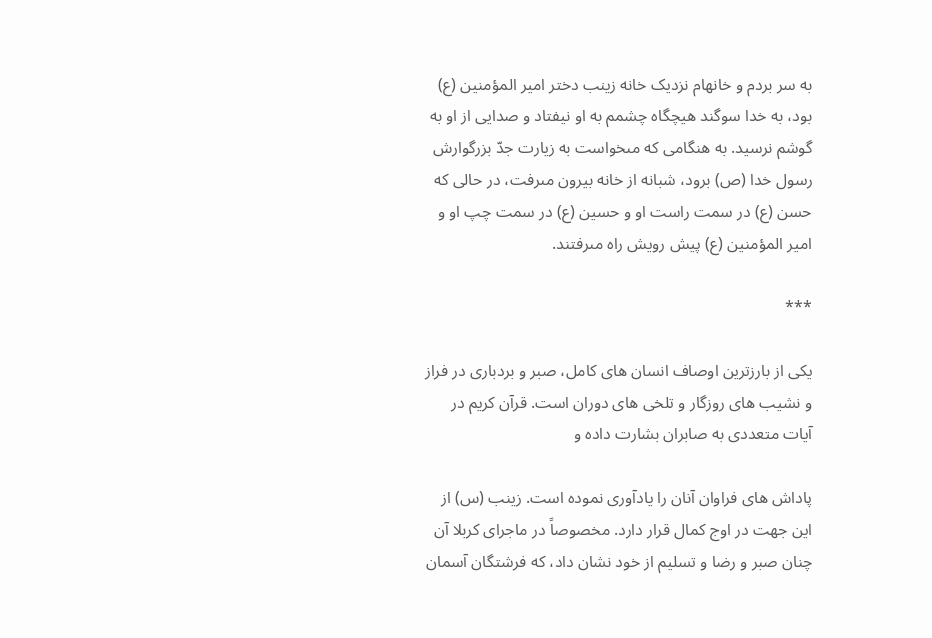به سر بردم و خانهام نزدیک خانه زینب دختر امیر المؤمنین (ع) بود، به خدا سوگند هیچگاه چشمم به او نیفتاد و صدایى از او به گوشم نرسید. به هنگامى که مىخواست به زیارت جدّ بزرگوارش رسول خدا (ص) برود، شبانه از خانه بیرون مىرفت، در حالى که حسن (ع) در سمت راست او و حسین (ع) در سمت چپ او و امیر المؤمنین (ع) پیش رویش راه مىرفتند.

***

یکی از بارزترین اوصاف انسان های کامل، صبر و بردباری در فراز و نشیب های روزگار و تلخی های دوران است. قرآن کریم در آیات متعددی به صابران بشارت داده و

پاداش های فراوان آنان را یادآوری نموده است. زینب (س) از این جهت در اوج کمال قرار دارد. مخصوصاً در ماجرای کربلا آن چنان صبر و رضا و تسلیم از خود نشان داد، که فرشتگان آسمان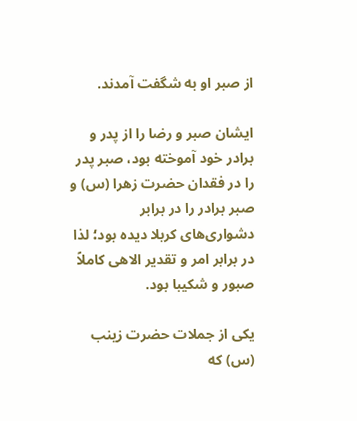از صبر او به شگفت آمدند.

ایشان صبر و رضا را از پدر و برادر خود آموخته بود، صبر پدر را در فقدان حضرت زهرا (س) و صبر برادر را در برابر دشواری‌های کربلا دیده بود؛ لذا در برابر امر و تقدیر الاهی کاملاً صبور و شکیبا بود.

یکی از جملات حضرت زینب (س) که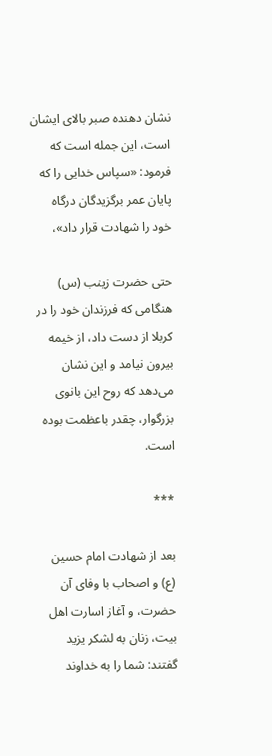نشان‌ دهنده صبر بالای ایشان است، این جمله است که فرمود: «سپاس خدایی را که پایان عمر برگزیدگان درگاه خود را شهادت قرار داد»،

حتی حضرت زینب (س) هنگامی‌ که فرزندان خود را در کربلا از دست داد، از خیمه بیرون نیامد و این نشان می‌دهد که روح این بانوی بزرگوار، چقدر باعظمت بوده است.

***

بعد از شهادت امام حسین (ع) و اصحاب با وفای آن حضرت، و آغاز اسارت اهل بیت، زنان به لشکر یزید گفتند: شما را به خداوند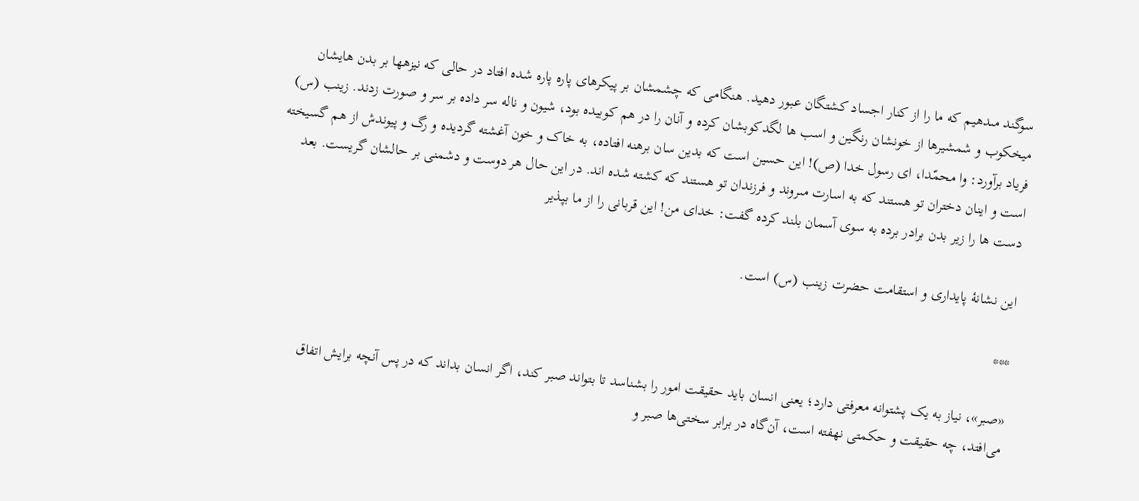سوگند مىدهیم که ما را از کنار اجساد کشتگان عبور دهید. هنگامى که چشمشان بر پیکرهاى پاره پاره شده افتاد در حالى که نیزهها بر بدن هایشان میخکوب و شمشیرها از خونشان رنگین و اسب ها لگدکوبشان کرده و آنان را در هم کوبیده بود، شیون و ناله سر داده بر سر و صورت زدند. زینب (س) فریاد برآورد: وا محمّدا، اى رسول خدا (ص)! این حسین است که بدین سان برهنه افتاده، به خاک و خون آغشته گردیده و رگ و پیوندش از هم گسیخته است و اینان دختران تو هستند که به اسارت مىروند و فرزندان تو هستند که کشته شده اند. در این حال هر دوست و دشمنى بر حالشان گریست. بعد دست ها را زیر بدن برادر برده به سوى آسمان بلند کرده گفت: خداى من! این قربانى را از ما بپذیر

این نشانۀ پایدارى و استقامت حضرت زینب (س) است.

***

«صبر»، نیاز به یک پشتوانه معرفتی دارد؛ یعنی انسان باید حقیقت امور را بشناسد تا بتواند صبر کند، اگر انسان بداند که در پس آنچه برایش اتفاق می‌افتد، چه حقیقت و حکمتی نهفته است،‌ آن‌گاه در برابر سختی‌ها صبر و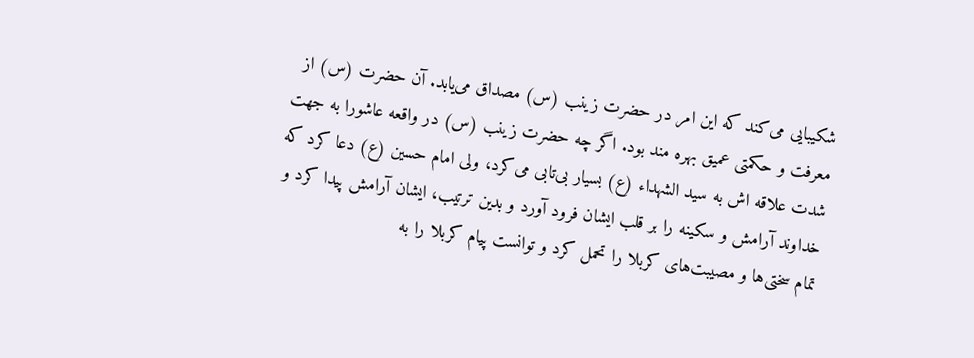شکیبایی می‌کند که این امر در حضرت زینب (س) مصداق می‌یابد. آن حضرت (س) از معرفت و حکمتی عمیق بهره مند بود. اگر چه حضرت زینب (س) در واقعه عاشورا به جهت شدت علاقه اش به سید الشهداء (ع) بسیار بی‌تابی می‌کرد، ولی امام حسین (ع) دعا کرد که خداوند آرامش و سکینه را بر قلب ایشان فرود آورد و بدین ترتیب، ایشان آرامش پیدا کرد و تمام سختی‌ها و مصیبت‌های کربلا را تحمل کرد و توانست پیام کربلا را به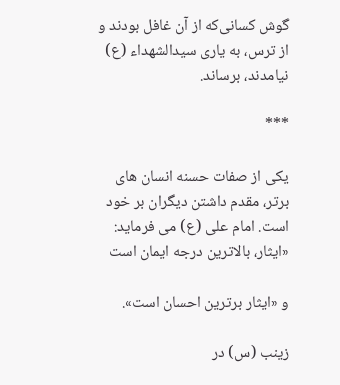گوش کسانی‌که از آن غافل بودند و از ترس، به یاری سیدالشهداء (ع) نیامدند، برساند.

***

یکی از صفات حسنه انسان های برتر، مقدم داشتن دیگران بر خود است. امام علی (ع) می فرماید: «ایثار، بالاترین درجه ایمان است

و «ایثار برترین احسان است».

زینب (س) در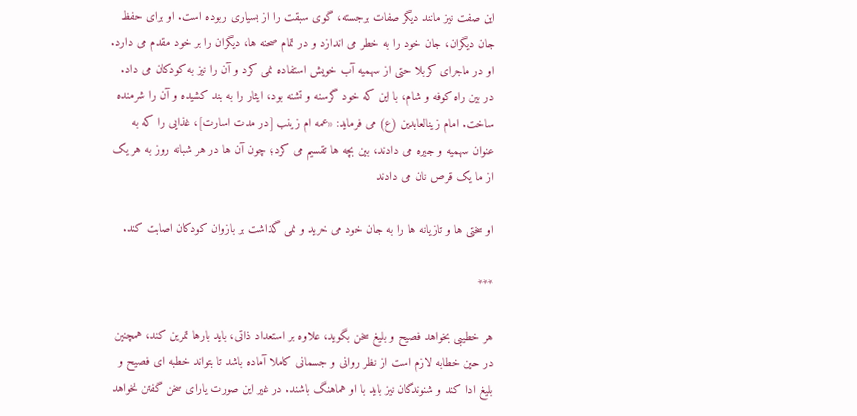این صفت نیز مانند دیگر صفات برجسته، گوی سبقت را از بسیاری ربوده است. او برای حفظ جان دیگران، جان خود را به خطر می اندازد و در تمام صحنه ها، دیگران را بر خود مقدم می دارد. او در ماجرای کربلا حتی از سهمیه آب خویش استفاده نمی کرد و آن را نیز به کودکان می داد. در بین راه کوفه و شام، با این که خود گرسنه و تشنه بود، ایثار را به بند کشیده و آن را شرمنده ساخت. امام زینالعابدین (ع) می فرماید: «عمه ام زینب [در مدت اسارت]، غذایی را که به عنوان سهمیه و جیره می دادند، بین بچه ها تقسیم می کرد؛ چون آن ها در هر شبانه روز به هر یک از ما یک قرص نان می دادند

او سختی ها و تازیانه ها را به جان خود می خرید و نمی گذاشت بر بازوان کودکان اصابت کند.

***

هر خطیبی بخواهد فصیح و بلیغ سخن بگوید، علاوه بر استعداد ذاتی، باید بارها تمرین کند، همچنین در حین خطابه لازم است از نظر روانی و جسمانی کاملا آماده باشد تا بتواند خطبه ای فصیح و بلیغ ادا کند و شنوندگان نیز باید با او هماهنگ باشند. در غیر این صورت یارای سخن گفتن نخواهد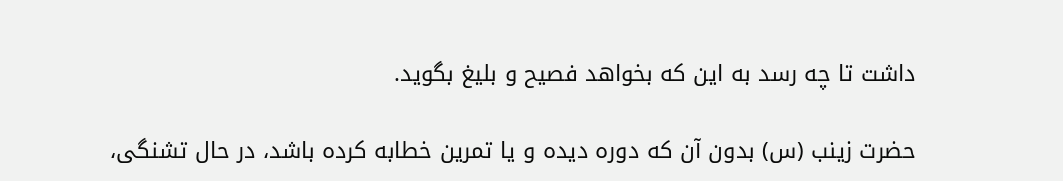داشت تا چه رسد به این که بخواهد فصیح و بلیغ بگوید.

حضرت زینب (س) بدون آن که دوره دیده و یا تمرین خطابه کرده باشد، در حال تشنگی،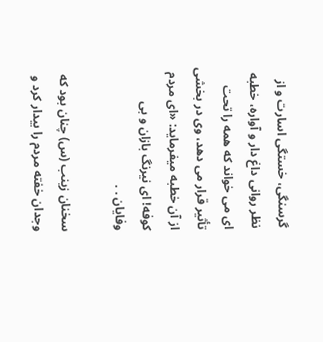گرسنگی، خستگی اسارت و از نظر روانی داغ دار و آواره، خطبه ای می خواند که همه را تحت تأثیر قرار می دهد، وی در بخشی از آن خطبه میفرماید: «ای مردم کوفه! ای نیرنگ بازان و بی وفایان . .

سخنان زینب (س) چنان بود که وجدان خفته مردم را بیدار کرد و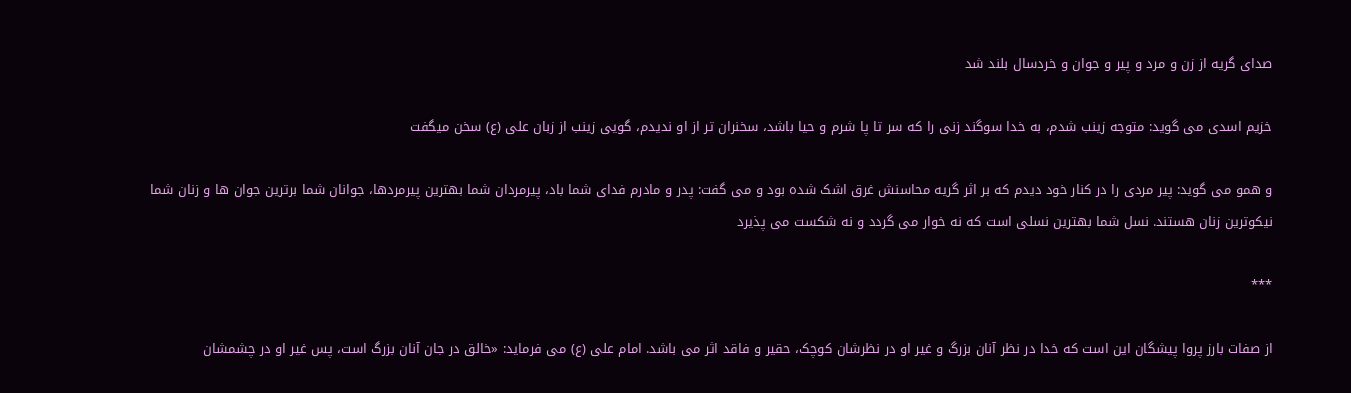صدای گریه از زن و مرد و پیر و جوان و خردسال بلند شد

خزیم اسدی می گوید: متوجه زینب شدم، به خدا سوگند زنی را که سر تا پا شرم و حیا باشد، سخنران تر از او ندیدم، گویی زینب از زبان علی (ع) سخن میگفت

و همو می گوید: پیر مردی را در کنار خود دیدم که بر اثر گریه محاسنش غرق اشک شده بود و می گفت: پدر و مادرم فدای شما باد، پیرمردان شما بهترین پیرمردها، جوانان شما برترین جوان ها و زنان شما نیکوترین زنان هستند. نسل شما بهترین نسلی است که نه خوار می گردد و نه شکست می پذیرد

***

از صفات بارز پروا پیشگان این است که خدا در نظر آنان بزرگ و غیر او در نظرشان کوچک، حقیر و فاقد اثر می باشد. امام علی (ع) می فرماید: «خالق در جان آنان بزرگ است، پس غیر او در چشمشان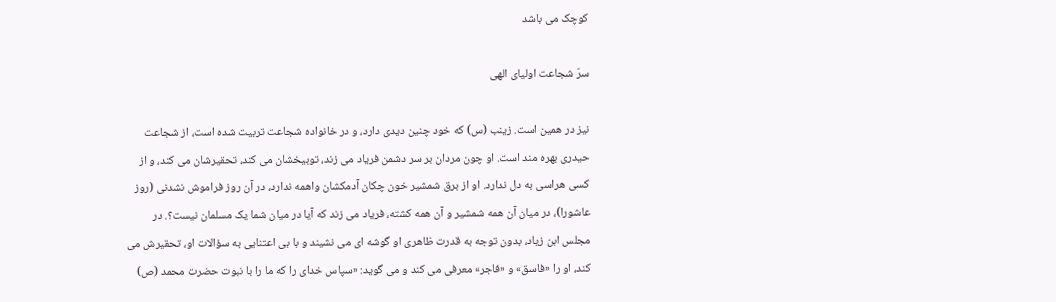کوچک می باشد

سرّ شجاعت اولیای الهی

نیز در همین است. زینب (س) که خود چنین دیدی دارد، و در خانواده شجاعت تربیت شده است، از شجاعت حیدری بهره مند است. او چون مردان بر سر دشمن فریاد می زند، توبیخشان می کند، تحقیرشان می کند، و از کسی هراسی به دل ندارد. او از برق شمشیر خون چکان آدمکشان واهمه ندارد، در آن روز فراموش نشدنی (روز عاشورا)، در میان آن همه شمشیر و آن همه کشته، فریاد می زند که آیا در میان شما یک مسلمان نیست؟. در مجلس ابن زیاد، بدون توجه به قدرت ظاهری او گوشه ای می نشیند و با بی اعتنایی به سؤالات او، تحقیرش می کند، او را «فاسق» و «فاجر» معرفی می کند و می گوید: «سپاس خدای را که ما را با نبوت حضرت محمد (ص)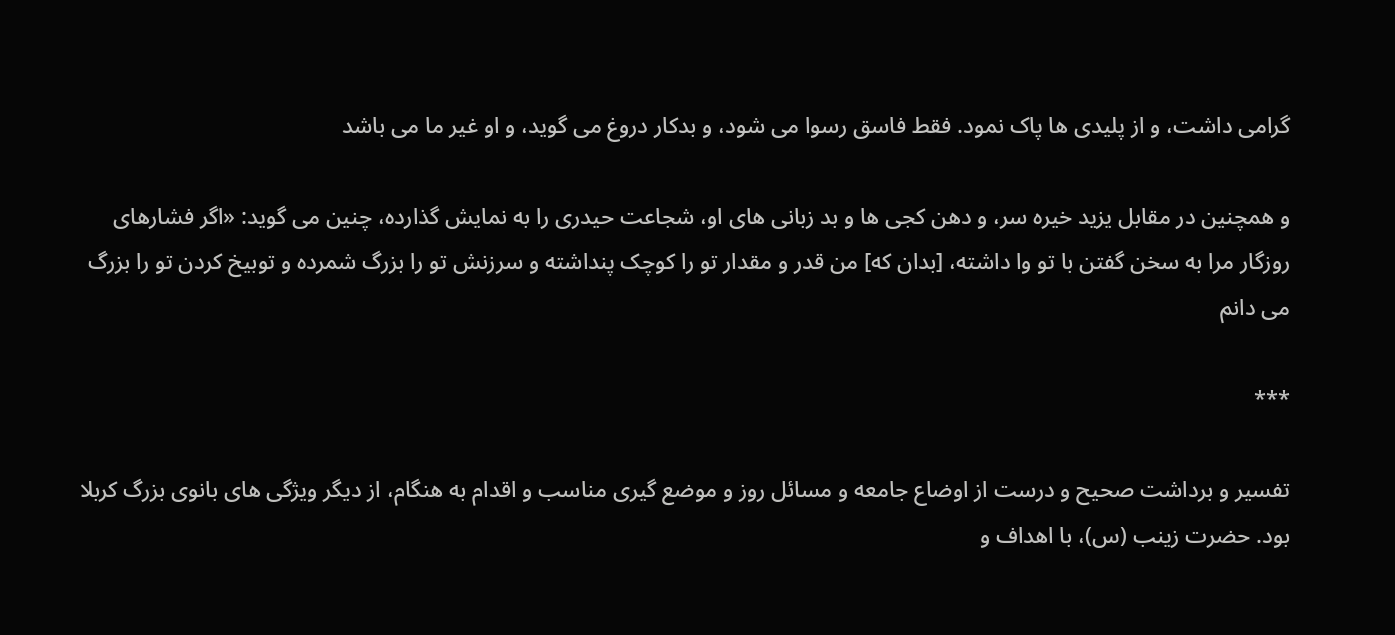گرامی داشت، و از پلیدی ها پاک نمود. فقط فاسق رسوا می شود، و بدکار دروغ می گوید، و او غیر ما می باشد

و همچنین در مقابل یزید خیره سر، و دهن کجی ها و بد زبانی های او، شجاعت حیدری را به نمایش گذارده، چنین می گوید: «اگر فشارهای روزگار مرا به سخن گفتن با تو وا داشته، [بدان که] من قدر و مقدار تو را کوچک پنداشته و سرزنش تو را بزرگ شمرده و توبیخ کردن تو را بزرگ می دانم

***

تفسیر و برداشت صحیح و درست از اوضاع جامعه و مسائل روز و موضع گیری مناسب و اقدام به هنگام، از دیگر ویژگی های بانوی بزرگ کربلا بود. حضرت زینب (س)، با اهداف و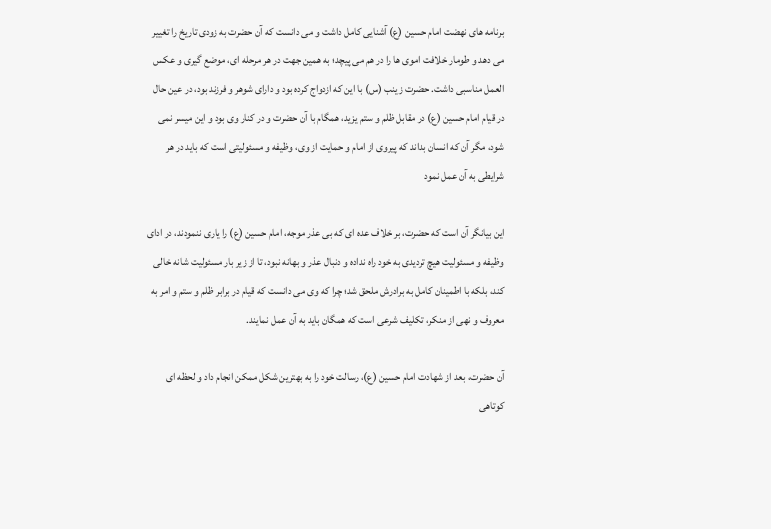برنامه های نهضت امام حسین (ع) آشنایی کامل داشت و می دانست که آن حضرت به زودی تاریخ را تغییر می دهد و طومار خلافت اموی ها را در هم می پیچد؛ به همین جهت در هر مرحله ای، موضع گیری و عکس العمل مناسبی داشت. حضرت زینب (س) با این که ازدواج کرده بود و دارای شوهر و فرزند بود، در عین حال در قیام امام حسین (ع) در مقابل ظلم و ستم یزید، همگام با آن حضرت و در کنار وی بود و این میسر نمی شود، مگر آن که انسان بداند که پیروی از امام و حمایت از وی، وظیفه و مسئولیتی است که باید در هر شرایطی به آن عمل نمود

این بیانگر آن است که حضرت، بر خلاف عده ای که بی عذر موجه، امام حسین (ع) را یاری ننمودند، در ادای وظیفه و مسئولیت هیچ تردیدی به خود راه نداده و دنبال عذر و بهانه نبود، تا از زیر بار مسئولیت شانه خالی کند، بلکه با اطمینان کامل به برادرش ملحق شد؛ چرا که وی می دانست که قیام در برابر ظلم و ستم و امر به معروف و نهی از منکر، تکلیف شرعی است که همگان باید به آن عمل نمایند.

آن حضرت، بعد از شهادت امام حسین (ع)، رسالت خود را به بهترین شکل ممکن انجام داد و لحظه ای کوتاهی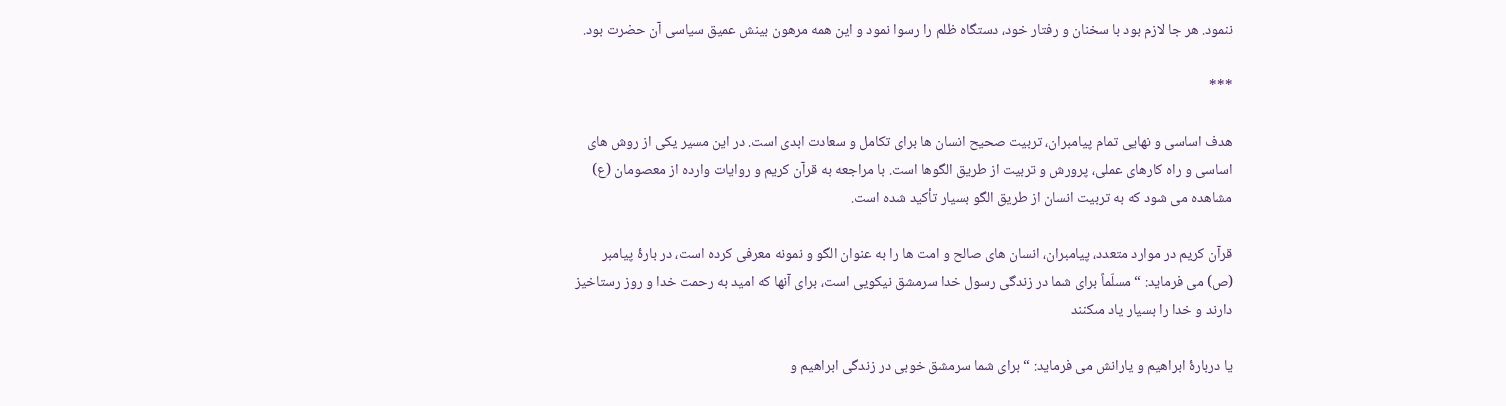ننمود. هر جا لازم بود با سخنان و رفتار خود، دستگاه ظلم را رسوا نمود و این همه مرهون بینش عمیق سیاسی آن حضرت بود.

***

هدف اساسی و نهایی تمام پیامبران، تربیت صحیح انسان ها برای تکامل و سعادت ابدی است. در این مسیر یکی از روش های اساسی و راه کارهای عملی، پرورش و تربیت از طریق الگوها است. با مراجعه به قرآن کریم و روایات وارده از معصومان (ع) مشاهده می شود که به تربیت انسان از طریق الگو بسیار تأکید شده است.

قرآن کریم در موارد متعدد، پیامبران، انسان های صالح و امت ها را به عنوان الگو و نمونه معرفی کرده است، در بارۀ پیامبر (ص) می فرماید: “مسلّماً براى شما در زندگى رسول خدا سرمشق نیکویى است، براى آنها که امید به رحمت خدا و روز رستاخیز دارند و خدا را بسیار یاد مىکنند

یا دربارۀ ابراهیم و یارانش می فرماید: “براى شما سرمشق خوبى در زندگى ابراهیم و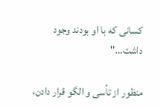کسانى که با او بودند وجود داشت…"

منظور از تأسی و الگو قرار دادن،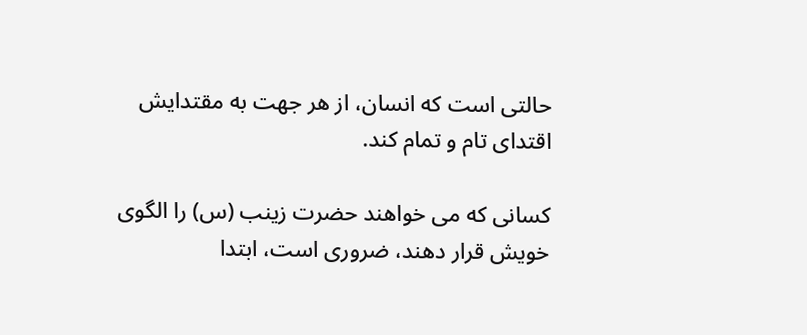حالتی است که انسان، از هر جهت به مقتدایش اقتدای تام و تمام کند.

کسانی که می خواهند حضرت زینب (س) را الگوی خویش قرار دهند، ضروری است، ابتدا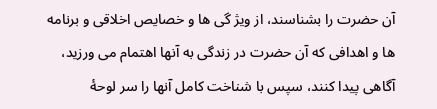آن حضرت را بشناسند، از ویژ گی ها و خصایص اخلاقی و برنامه ها و اهدافی که آن حضرت در زندگی به آنها اهتمام می ورزید، آگاهی پیدا کنند، سپس با شناخت کامل آنها را سر لوحۀ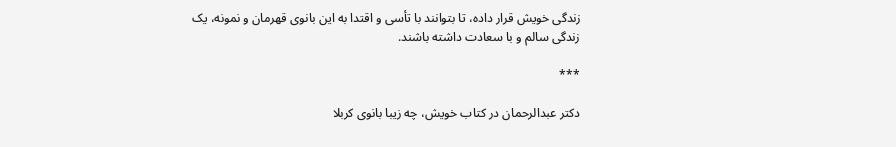زندگی خویش قرار داده، تا بتوانند با تأسی و اقتدا به این بانوی قهرمان و نمونه، یک زندگی سالم و با سعادت داشته باشند.

***

دکتر عبدالرحمان در کتاب خویش، چه زیبا بانوی کربلا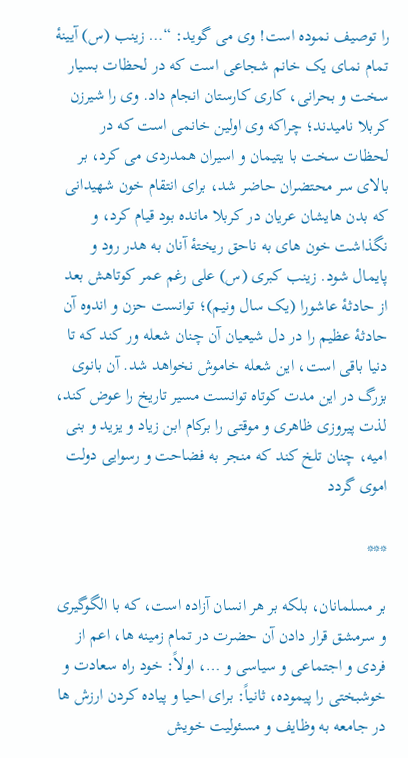را توصیف نموده است! وی می گوید: “… زینب (س) آیینۀ تمام نمای یک خانم شجاعی است که در لحظات بسیار سخت و بحرانی، کاری کارستان انجام داد. وی را شیرزن کربلا نامیدند؛ چراکه وی اولین خانمی است که در لحظات سخت با یتیمان و اسیران همدردی می کرد، بر بالای سر محتضران حاضر شد، برای انتقام خون شهیدانی که بدن هایشان عریان در کربلا مانده بود قیام کرد، و نگذاشت خون های به ناحق ریختۀ آنان به هدر رود و پایمال شود. زینب کبری (س) علی رغم عمر کوتاهش بعد از حادثۀ عاشورا (یک سال ونیم)؛ توانست حزن و اندوه آن حادثۀ عظیم را در دل شیعیان آن چنان شعله ور کند که تا دنیا باقی است، این شعله خاموش نخواهد شد. آن بانوی بزرگ در این مدت کوتاه توانست مسیر تاریخ را عوض کند، لذت پیروزی ظاهری و موقتی را برکام ابن زیاد و یزید و بنی امیه، چنان تلخ کند که منجر به فضاحت و رسوایی دولت اموی گردد

***

بر مسلمانان، بلکه بر هر انسان آزاده است، که با الگوگیری و سرمشق قرار دادن آن حضرت در تمام زمینه ها، اعم از فردی و اجتماعی و سیاسی و …، اولاً: خود راه سعادت و خوشبختی را پیموده، ثانیاً: برای احیا و پیاده کردن ارزش ها در جامعه به وظایف و مسئولیت خویش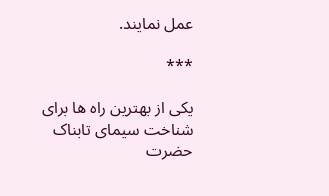عمل نمایند.

***

یکی از بهترین راه ها برای شناخت سیمای تابناک حضرت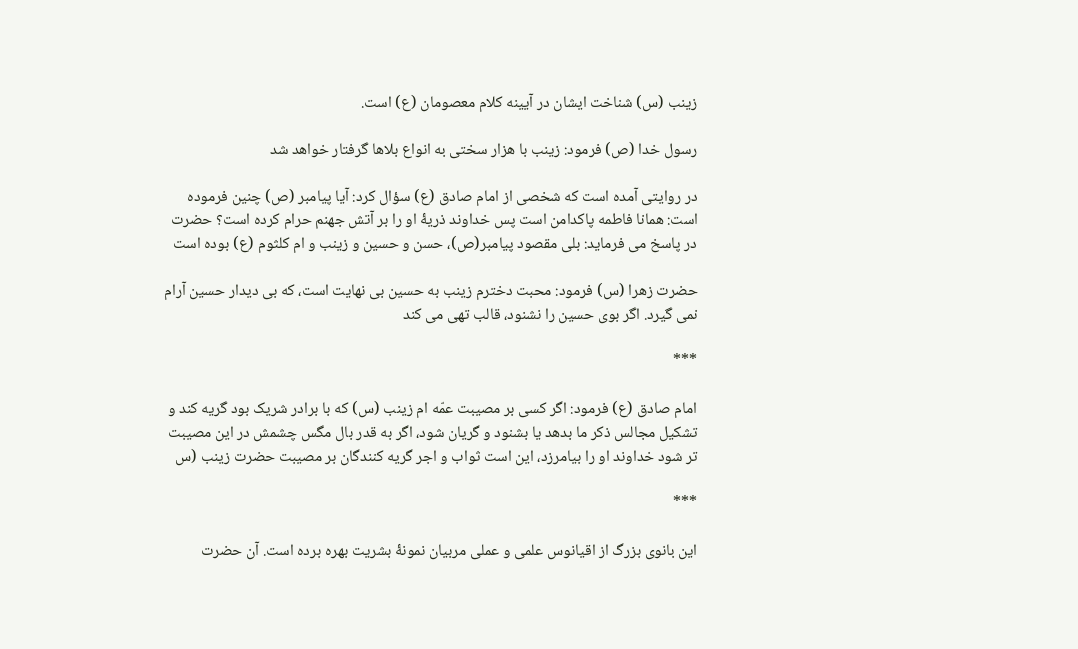زینب (س) شناخت ایشان در آیینه کلام معصومان (ع) است.

رسول خدا (ص) فرمود: زینب با هزار سختی به انواع بلاها گرفتار خواهد شد

در روایتی آمده است که شخصی از امام صادق (ع) سؤال کرد: آیا پیامبر (ص) چنین فرموده است: همانا فاطمه پاکدامن است پس خداوند ذریۀ او را بر آتش جهنم حرام کرده است؟ حضرت در پاسخ می فرماید: بلی مقصود پیامبر(ص)، حسن و حسین و زینب و ام کلثوم (ع) بوده است

حضرت زهرا (س) فرمود: محبت دخترم زینب به حسین بی نهایت است، که بی دیدار حسین آرام نمی گیرد. اگر بوی حسین را نشنود، قالب تهی می کند

***

امام صادق (ع) فرمود: اگر کسی بر مصیبت عمّه ام زینب (س) که با برادر شریک بود گریه کند و تشکیل مجالس ذکر ما بدهد یا بشنود و گریان شود، اگر به قدر بال مگس چشمش در این مصیبت تر شود خداوند او را بیامرزد، این است ثواب و اجر گریه کنندگان بر مصیبت حضرت زینب (س

***

این بانوی بزرگ از اقیانوس علمی و عملی مربیان نمونۀ بشریت بهره برده است. آن حضرت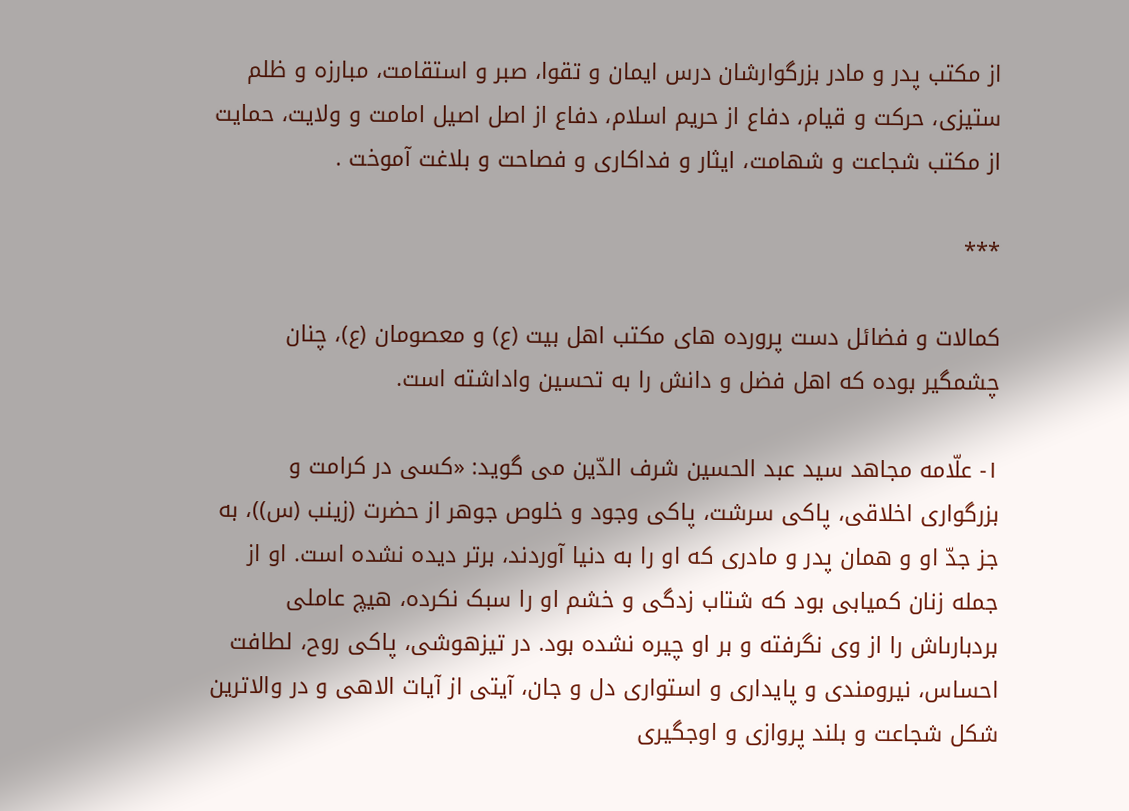از مکتب پدر و مادر بزرگوارشان درس ایمان و تقوا، صبر و استقامت، مبارزه و ظلم ستیزی، حرکت و قیام، دفاع از حریم اسلام، دفاع از اصل اصیل امامت و ولایت، حمایت از مکتب شجاعت و شهامت، ایثار و فداکاری و فصاحت و بلاغت آموخت .

***

کمالات و فضائل دست پرورده های مکتب اهل بیت (ع) و معصومان (ع)، چنان چشمگیر بوده که اهل فضل و دانش را به تحسین واداشته است.

۱- علّامه مجاهد سید عبد الحسین شرف الدّین می گوید: «کسى در کرامت و بزرگوارى اخلاقى، پاکى سرشت، پاکى وجود و خلوص جوهر از حضرت (زینب (س))، به جز جدّ او و همان پدر و مادرى که او را به دنیا آوردند، برتر دیده نشده است. او از جمله زنان کمیابى بود که شتاب زدگى و خشم او را سبک نکرده، هیچ عاملى بردبارىاش را از وى نگرفته و بر او چیره نشده بود. در تیزهوشى، پاکى روح، لطافت احساس، نیرومندى و پایدارى و استوارى دل و جان، آیتى از آیات الاهى و در والاترین شکل شجاعت و بلند پروازى و اوجگیرى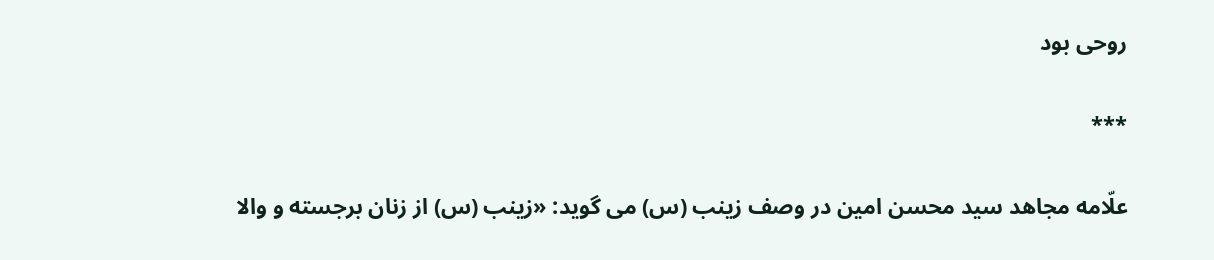روحى بود

***

علّامه مجاهد سید محسن امین در وصف زینب (س) می گوید: «زینب (س) از زنان برجسته و والا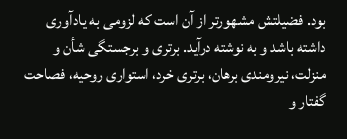بود. فضیلتش مشهورتر از آن است که لزومى به یادآورى داشته باشد و به نوشته درآید. برترى و برجستگى شأن و منزلت، نیرومندى برهان، برترى خرد، استوارى روحیه، فصاحت گفتار و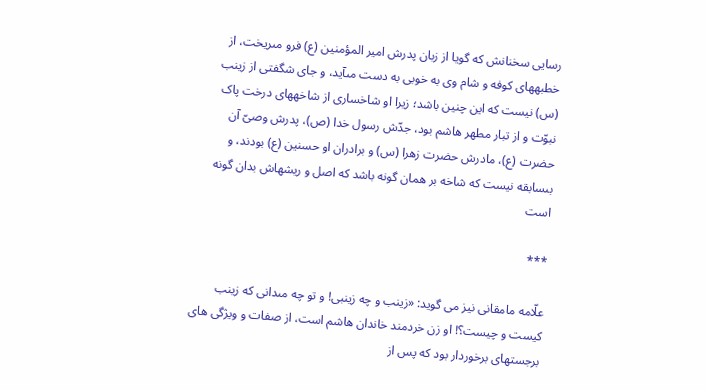رسایى سخنانش که گویا از زبان پدرش امیر المؤمنین (ع) فرو مىریخت، از خطبههاى کوفه و شام وى به خوبى به دست مىآید، و جاى شگفتى از زینب (س) نیست که این چنین باشد؛ زیرا او شاخسارى از شاخههاى درخت پاک نبوّت و از تبار مطهر هاشم بود، جدّش رسول خدا (ص)، پدرش وصىّ آن حضرت (ع)، مادرش حضرت زهرا (س) و برادران او حسنین (ع) بودند، و بىسابقه نیست که شاخه بر همان گونه باشد که اصل و ریشهاش بدان گونه است

***

علّامه مامقانى نیز می گوید: «زینب و چه زینبى! و تو چه مىدانى که زینب کیست و چیست؟! او زن خردمند خاندان هاشم است، از صفات و ویژگی هاى برجستهاى برخوردار بود که پس از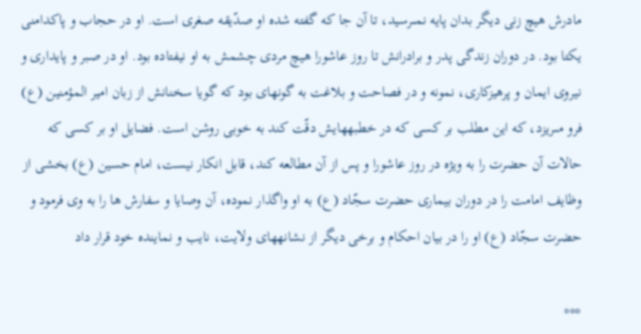مادرش هیچ زنى دیگر بدان پایه نمىرسید، تا آن جا که گفته شده او صدّیقه صغرى است. او در حجاب و پاکدامنى یکتا بود. در دوران زندگى پدر و برادرانش تا روز عاشورا هیچ مردى چشمش به او نیفتاده بود. او در صبر و پایدارى و نیروى ایمان و پرهیزکارى، نمونه و در فصاحت و بلاغت به گونهاى بود که گویا سخنانش از زبان امیر المؤمنین (ع) فرو مىریزد، که این مطلب بر کسى که در خطبههایش دقّت کند به خوبى روشن است. فضایل او بر کسى که حالات آن حضرت را به ویژه در روز عاشورا و پس از آن مطالعه کند، قابل انکار نیست، امام حسین (ع) بخشى از وظایف امامت را در دوران بیمارى حضرت سجّاد (ع) به او واگذار نموده، آن وصایا و سفارش ها را به وى فرمود و حضرت سجّاد (ع) او را در بیان احکام و برخى دیگر از نشانههاى ولایت، نایب و نماینده خود قرار داد

***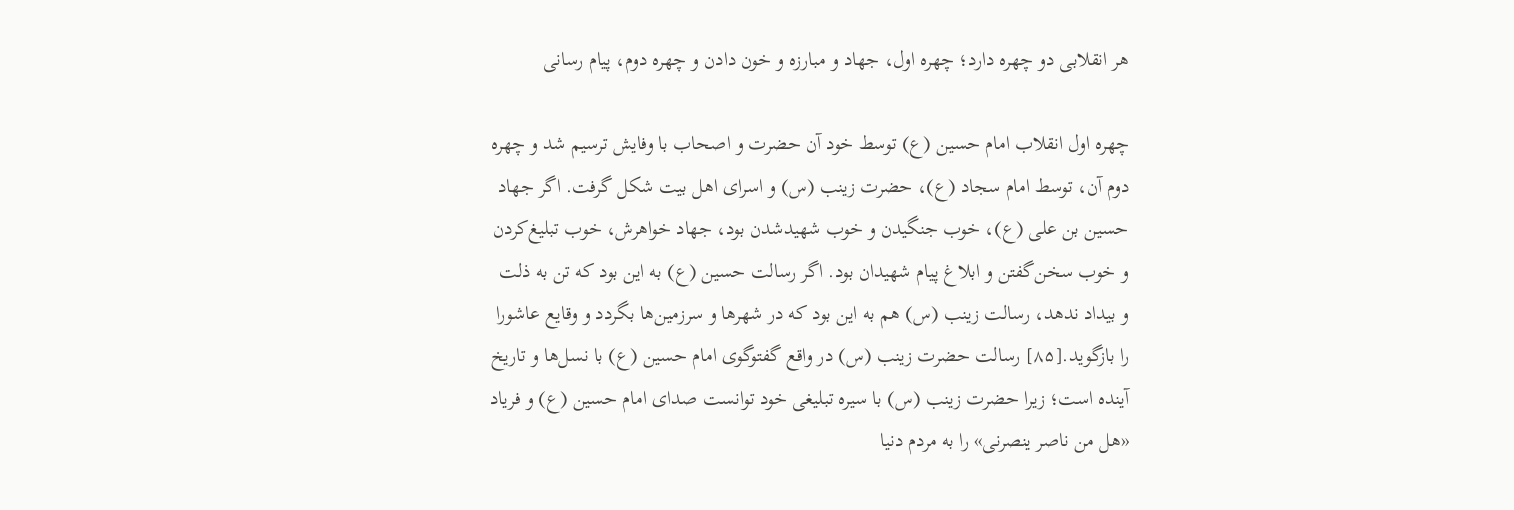هر انقلابی دو چهره دارد؛ چهره اول، جهاد و مبارزه و خون دادن و چهره دوم، پیام رسانی

چهره اول انقلاب امام حسین (ع) توسط خود آن حضرت و اصحاب با وفایش ترسیم شد و چهره دوم آن، توسط امام سجاد (ع)، حضرت زینب (س) و اسرای اهل بیت شکل گرفت. اگر جهاد حسین بن علی (ع)، خوب ‌جنگیدن و خوب‌ شهید‌شدن بود، جهاد خواهرش، خوب‌ تبلیغ‌کردن و خوب‌ سخن‌گفتن و ابلاغ پیام شهیدان بود. اگر رسالت حسین (ع) به این بود که تن به ذلت و بیداد ندهد، رسالت زینب (س) هم به این بود که در شهرها و سرزمین‌ها بگردد و وقایع عاشورا را بازگوید.[۸۵] رسالت حضرت زینب (س) در واقع گفتوگوی امام حسین (ع) با نسل‌ها و تاریخ آینده است؛ زیرا حضرت زینب (س) با سیره تبلیغی خود توانست صدای امام حسین (ع) و فریاد «هل من ناصر ینصرنی» را به مردم دنیا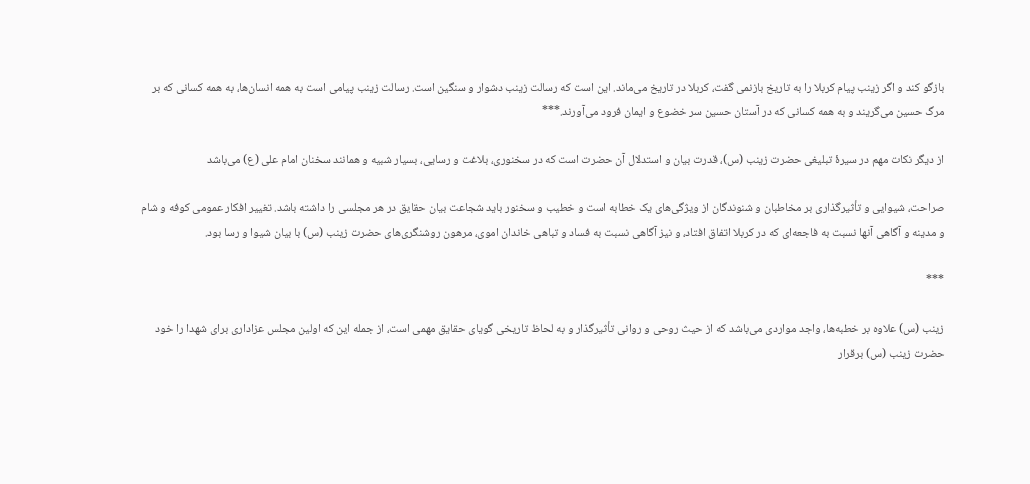بازگو کند و اگر زینب پیام کربلا را به تاریخ بازنمی گفت، کربلا در تاریخ می‌ماند. این است که رسالت زینب دشوار و سنگین است. رسالت زینب پیامی است به همه انسان‌ها، به همه کسانی که بر مرگ حسین می‌گریند و به همه کسانی که در آستان حسین سر خضوع و ایمان فرود می‌آورند.***

از دیگر نکات مهم در سیرۀ تبلیغی حضرت زینب (س)، قدرت بیان و استدلال آن حضرت است که در سخنوری، بلاغت و رسایی، بسیار شبیه و همانند سخنان امام علی (ع) می‌باشد

صراحت، شیوایی و تأثیرگذاری بر مخاطبان و شنوندگان از ویژگی‌های یک خطابه است و خطیب و سخنور باید شجاعت بیان حقایق در هر مجلسی را داشته باشد. تغییر افکار عمومی کوفه و شام و مدینه و آگاهی آنها نسبت به فاجعه‌ای که در کربلا اتفاق افتاد، و نیز آگاهی نسبت به فساد و تباهی خاندان اموی، مرهون روشنگری‌های حضرت زینب (س) با بیان شیوا و رسا بود.

***

زینب (س) علاوه بر خطبه‌ها، واجد مواردی می‌باشد که از حیث روحی و روانی تأثیرگذار و به لحاظ تاریخی گویای حقایق مهمی است، از جمله این که اولین مجلس عزاداری برای شهدا را خود حضرت زینب (س) برقرار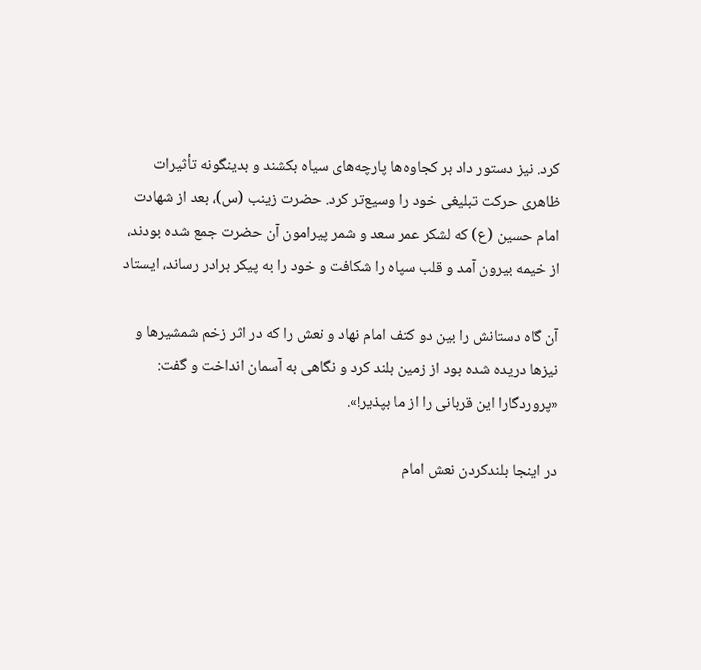کرد. نیز دستور داد بر کجاوه‌ها پارچه‌های سیاه بکشند و بدینگونه تأثیرات ظاهری حرکت تبلیغی خود را وسیع‌تر کرد. حضرت زینب (س)، بعد از شهادت امام حسین (ع) که لشکر عمر سعد و شمر پیرامون آن حضرت جمع شده بودند، از خیمه بیرون آمد و قلب سپاه را شکافت و خود را به پیکر برادر رساند، ایستاد

آن گاه دستانش را بین دو کتف امام نهاد و نعش را که در اثر زخم شمشیرها و نیزها دریده شده بود از زمین بلند کرد و نگاهی به آسمان انداخت و گفت: «پروردگارا این قربانی را از ما بپذیر!».

در اینجا بلندکردن نعش امام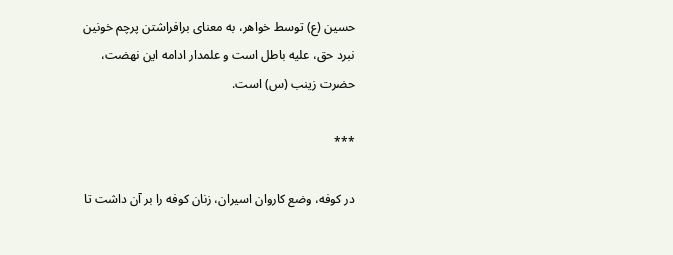حسین (ع) توسط خواهر، به معنای برافراشتن پرچم خونین نبرد حق، علیه باطل است و علمدار ادامه این نهضت، حضرت زینب (س) است.

***

در کوفه، وضع کاروان اسیران، زنان کوفه را بر آن داشت تا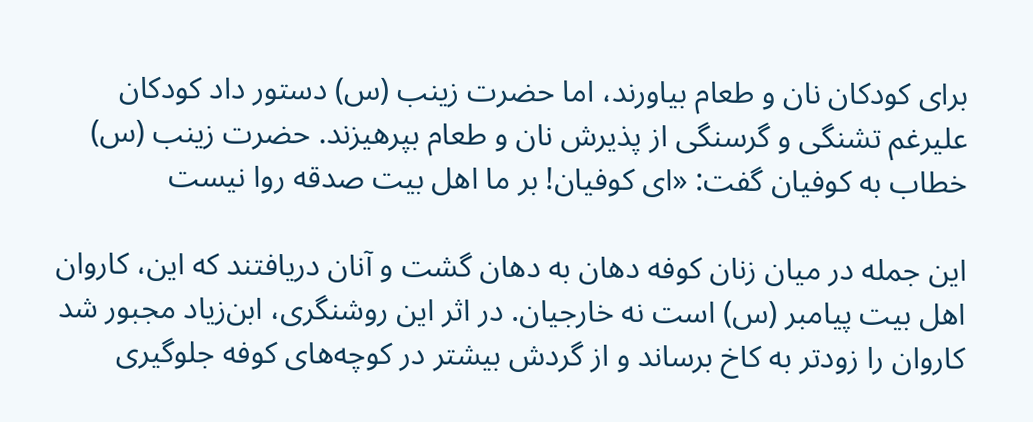برای کودکان نان و طعام بیاورند، اما حضرت زینب (س) دستور داد کودکان علیرغم تشنگی و گرسنگی از پذیرش نان و طعام بپرهیزند. حضرت زینب (س) خطاب به کوفیان گفت: «ای کوفیان! بر ما اهل بیت صدقه روا نیست

این جمله در میان زنان کوفه دهان به دهان گشت و آنان دریافتند که این، کاروان اهل بیت پیامبر (س) است نه خارجیان. در اثر این روشنگری، ابن‌زیاد مجبور شد کاروان را زودتر به کاخ برساند و از گردش بیشتر در کوچه‌های کوفه جلوگیری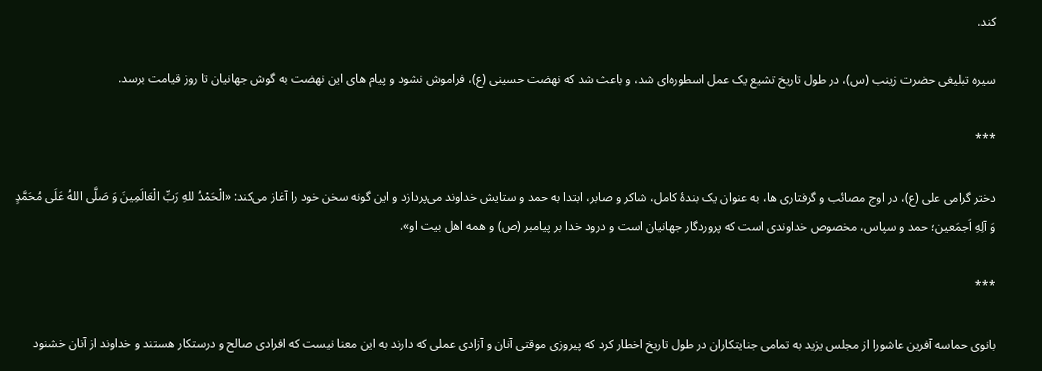کند.

سیره تبلیغی حضرت زینب (س)، در طول تاریخ تشیع یک عمل اسطوره‌ای شد، و باعث شد که نهضت حسینی (ع)، فراموش نشود و پیام های این نهضت به گوش جهانیان تا روز قیامت برسد.

***

دختر گرامی علی (ع)، در اوج مصائب و گرفتاری ها، به عنوان یک بندۀ کامل، شاکر و صابر، ابتدا به حمد و ستایش خداوند می‌پردازد و این گونه سخن خود را آغاز می‌کند: «الْحَمْدُ للهِ رَبِّ الْعَالَمِینَ وَ صَلَّى اللهُ عَلَى مُحَمَّدٍ وَ آلِهِ اَجمَعین؛ حمد و سپاس، مخصوص خداوندی است که پروردگار جهانیان است و درود خدا بر پیامبر (ص) و همه اهل بیت او».

***

بانوی حماسه آفرین عاشورا از مجلس یزید به تمامی جنایتکاران در طول تاریخ اخطار کرد که پیروزی موقتی آنان و آزادی عملی که دارند به این معنا نیست که افرادی صالح و درستکار هستند و خداوند از آنان خشنود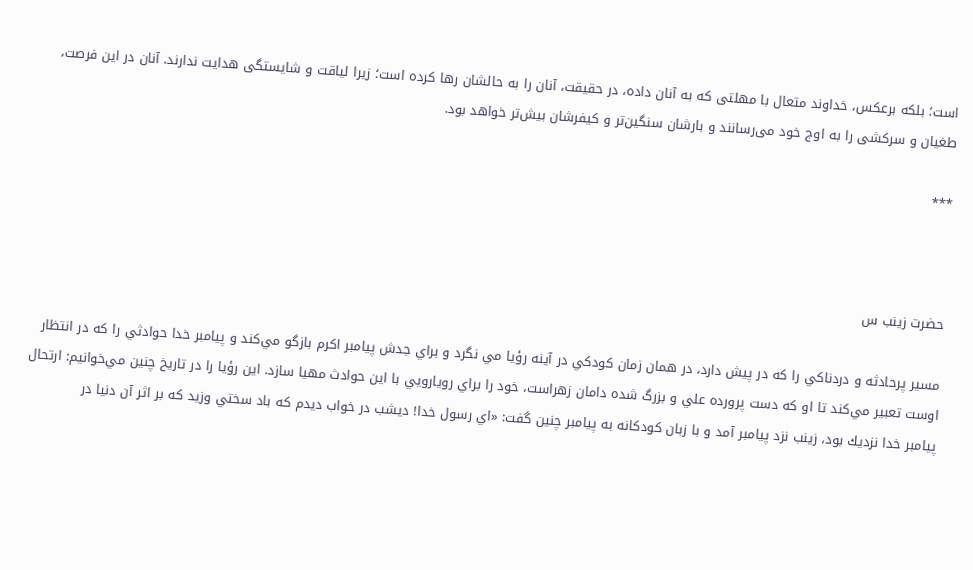است؛ بلکه برعکس، خداوند متعال با مهلتی که به آنان داده، در حقیقت، آنان را به حالشان رها کرده است؛ زیرا لیاقت و شایستگی هدایت ندارند. آنان در این فرصت، طغیان و سرکشی را به اوج خود می‌رسانند و بارشان سنگین‌تر و کیفرشان بیش‌تر خواهد بود.

***



حضرت زینب س

مسير پرحادثه و دردناكي را كه در پيش دارد، در همان زمان كودكي در آينه رؤيا مي نگرد و براي جدش پيامبر اكرم بازگو مي‌كند و پيامبر خدا حوادثي را كه در انتظار اوست تعبير مي‌كند تا او كه دست پرورده علي و بزرگ شده دامان زهراست، خود را براي رويارويي با اين حوادث مهيا سازد. اين رؤيا را در تاريخ چنين مي‌خوانيم: ارتحال پيامبر خدا نزديك بود، زينب نزد پيامبر آمد و با زبان كودكانه به پيامبر چنين گفت: «اي رسول خدا! ديشب در خواب ديدم كه باد سختي وزيد كه بر اثر آن دنيا در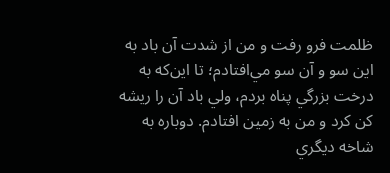ظلمت فرو رفت و من از شدت آن باد به اين سو و آن سو مي‌افتادم؛ تا اين‌كه به درخت بزرگي پناه بردم، ولي باد آن را ريشه كن كرد و من به زمين افتادم. دوباره به شاخه ديگري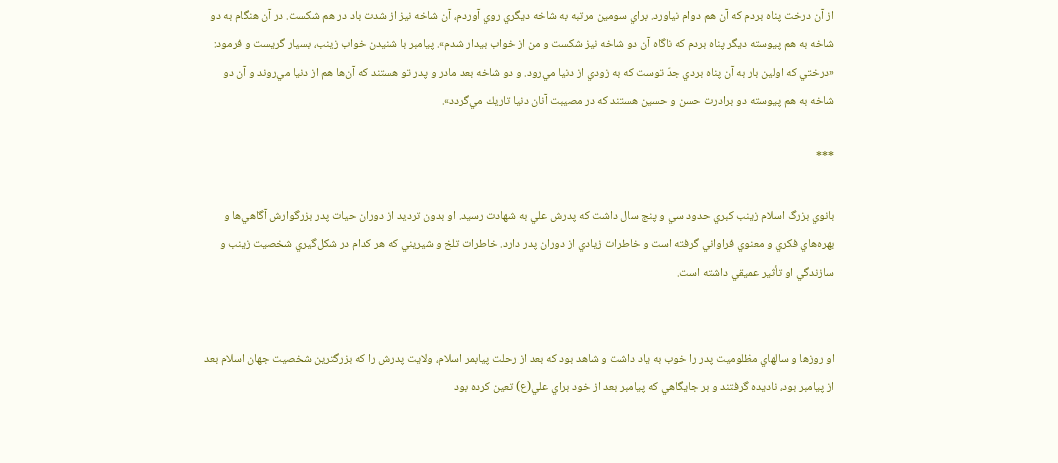از آن درخت پناه بردم كه آن هم دوام نياورد. براي سومين مرتبه به شاخه ديگري روي آوردم، آن شاخه نيز از شدت باد در هم شكست. در آن هنگام به دو شاخه به هم پيوسته ديگر پناه بردم كه ناگاه آن دو شاخه نيز شكست و من از خواب بيدار شدم». پيامبر با شنيدن خواب زينب، بسيار گريست و فرمود: «درختي كه اولين بار به آن پناه بردي جدّ توست كه به زودي از دنيا مي‌رود. و دو شاخه بعد مادر و پدر تو هستند كه آن‌ها هم از دنيا مي‌روند و آن دو شاخه به هم پيوسته دو برادرت حسن و حسين هستند كه در مصيبت آنان دنيا تاريك مي‌گردد».

***

بانوي بزرگ اسلام زينب كبري حدود سي و پنج سال داشت كه پدرش علي به شهادت رسيد. او بدون ترديد از دوران حيات پدر بزرگوارش آگاهي‌ها و بهره‌هاي فكري و معنوي فراواني گرفته است و خاطرات زيادي از دوران پدر دارد. خاطرات تلخ و شيريني كه هر كدام در شكل‌گيري شخصيت زينب و سازندگي او تأثير عميقي داشته است.


او روزها و سالهاي مظلوميت پدر را خوب به ياد داشت و شاهد بود كه بعد از رحلت پيابمر اسلام، ‌ولايت پدرش را كه بزرگترين شخصيت جهان اسلام بعد از پيامبر بود، ناديده گرفتند و بر جايگاهي كه پيامبر بعد از خود براي علي(ع) تعين كرده بود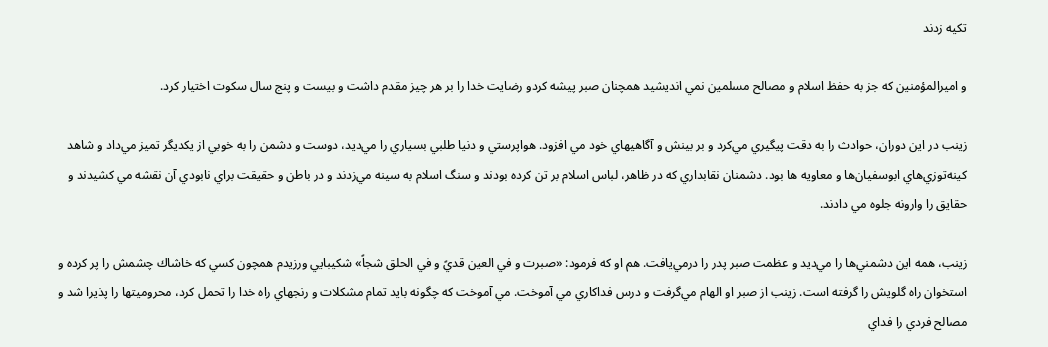تكيه زدند

و اميرالمؤمنين كه جز به حفظ اسلام و مصالح مسلمين نمي انديشيد همچنان صبر پيشه كردو رضايت خدا را بر هر چيز مقدم داشت و بيست و پنج سال سكوت اختيار كرد.

زينب در اين دوران،‌ حوادث را به دقت پيگيري مي‌كرد و بر بينش و آگاهيهاي خود مي افزود. هواپرستي و دنيا طلبي بسياري را مي‌ديد،‌ دوست و دشمن را به خوبي از يكديگر تميز مي‌داد و شاهد كينه‌توزي‌هاي ابوسفيان‌ها و معاويه ها بود. دشمنان نقابداري كه در ظاهر،‌ لباس اسلام بر تن كرده بودند و سنگ اسلام به سينه مي‌زدند و در باطن و حقيقت براي نابودي آن نقشه مي كشيدند و حقايق را وارونه جلوه مي دادند.

زينب،‌ همه اين دشمني‌ها را مي‌ديد و عظمت صبر پدر را درمي‌يافت. هم او كه فرمود: «صبرت و في العين قديً و في الحلق شجاً» شكيبايي ورزيدم همچون كسي كه خاشاك چشمش را پر كرده و استخوان راه گلويش را گرفته است. زينب از صبر او الهام مي‌گرفت و درس فداكاري مي آموخت. مي آموخت كه چگونه بايد تمام مشكلات و رنجهاي راه خدا را تحمل كرد، محروميتها را پذيرا شد و مصالح فردي را فداي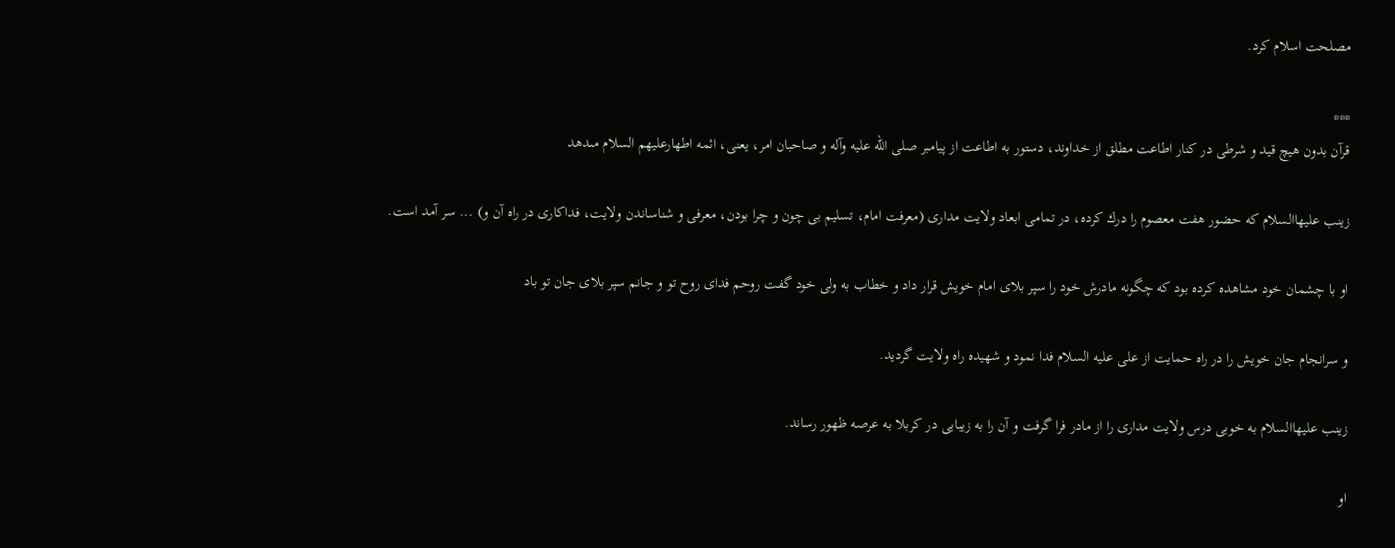مصلحت اسلام كرد.

***
قرآن بدون هیچ قید و شرطى در كنار اطاعت مطلق از خداوند، دستور به اطاعت از پیامبر صلى الله علیه وآله و صاحبان امر، یعنى، ائمه اطهارعلیهم السلام مىدهد

زینب علیهاالسلام كه حضور هفت معصوم را درك كرده، در تمامى ابعاد ولایت مدارى (معرفت امام، تسلیم بى چون و چرا بودن، معرفى و شناساندن ولایت، فداكارى در راه آن و) ... سر آمد است.

او با چشمان خود مشاهده كرده بود كه چگونه مادرش خود را سپر بلاى امام خویش قرار داد و خطاب به ولى خود گفت روحم فداى روح تو و جانم سپر بلاى جان تو باد

و سرانجام جان خویش را در راه حمایت از على علیه السلام فدا نمود و شهیده راه ولایت گردید.

زینب علیهاالسلام به خوبى درس ولایت مدارى را از مادر فرا گرفت و آن را به زیبایى در كربلا به عرصه ظهور رساند.

او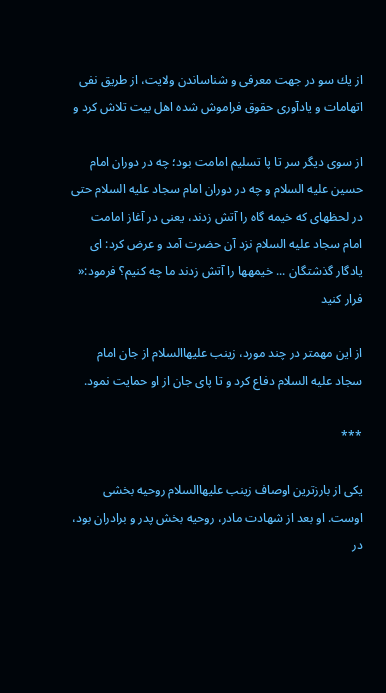از یك سو در جهت معرفى و شناساندن ولایت، از طریق نفى اتهامات و یادآورى حقوق فراموش شده اهل بیت تلاش كرد و

از سوى دیگر سر تا پا تسلیم امامت بود؛ چه در دوران امام حسین علیه السلام و چه در دوران امام سجاد علیه السلام حتى در لحظهاى كه خیمه گاه را آتش زدند، یعنى در آغاز امامت امام سجاد علیه السلام نزد آن حضرت آمد و عرض كرد: اى یادگار گذشتگان ... خیمهها را آتش زدند ما چه كنیم؟ فرمود:« فرار كنید

از این مهمتر در چند مورد، زینب علیهاالسلام از جان امام سجاد علیه السلام دفاع كرد و تا پاى جان از او حمایت نمود.

***

یكى از بارزترین اوصاف زینب علیهاالسلام روحیه بخشى اوست. او بعد از شهادت مادر، روحیه بخش پدر و برادران بود، در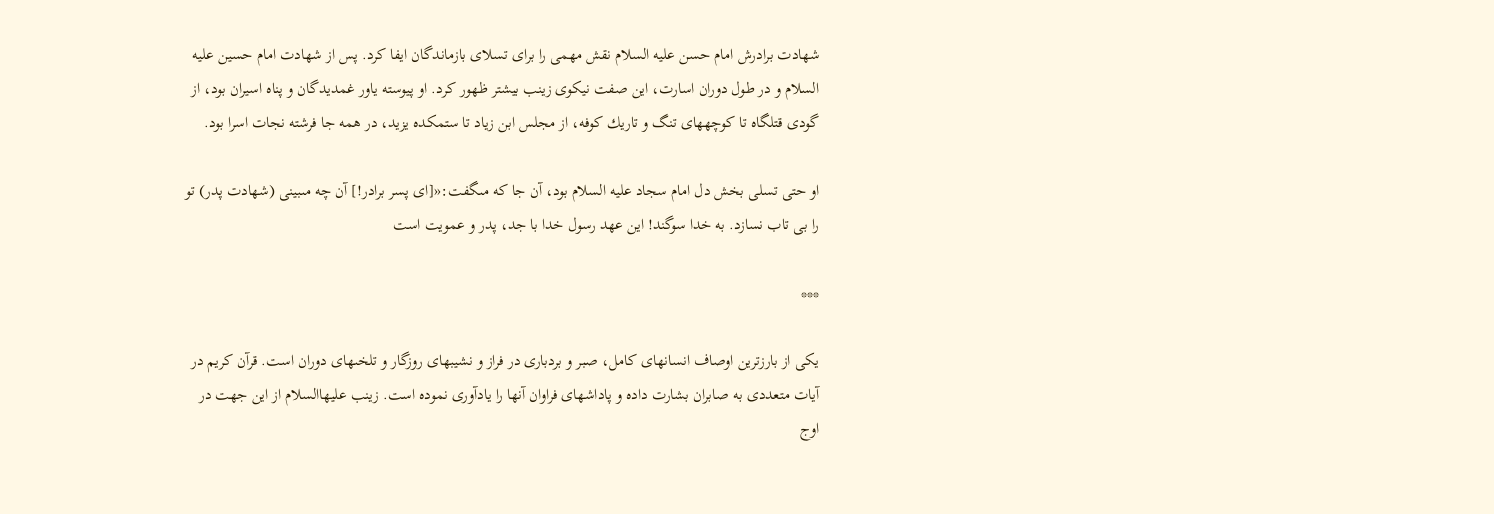شهادت برادرش امام حسن علیه السلام نقش مهمى را براى تسلاى بازماندگان ایفا كرد. پس از شهادت امام حسین علیه السلام و در طول دوران اسارت، این صفت نیكوى زینب بیشتر ظهور كرد. او پیوسته یاور غمدیدگان و پناه اسیران بود، از گودى قتلگاه تا كوچههاى تنگ و تاریك كوفه، از مجلس ابن زیاد تا ستمكده یزید، در همه جا فرشته نجات اسرا بود.

او حتى تسلى بخش دل امام سجاد علیه السلام بود، آن جا كه مىگفت:«[اى پسر برادر!] آن چه مىبینى (شهادت پدر) تو را بى تاب نسازد. به خدا سوگند! این عهد رسول خدا با جد، پدر و عمویت است

***

یكى از بارزترین اوصاف انسانهاى كامل، صبر و بردبارى در فراز و نشیبهاى روزگار و تلخىهاى دوران است. قرآن كریم در آیات متعددى به صابران بشارت داده و پاداشهاى فراوان آنها را یادآورى نموده است. زینب علیهاالسلام از این جهت در اوج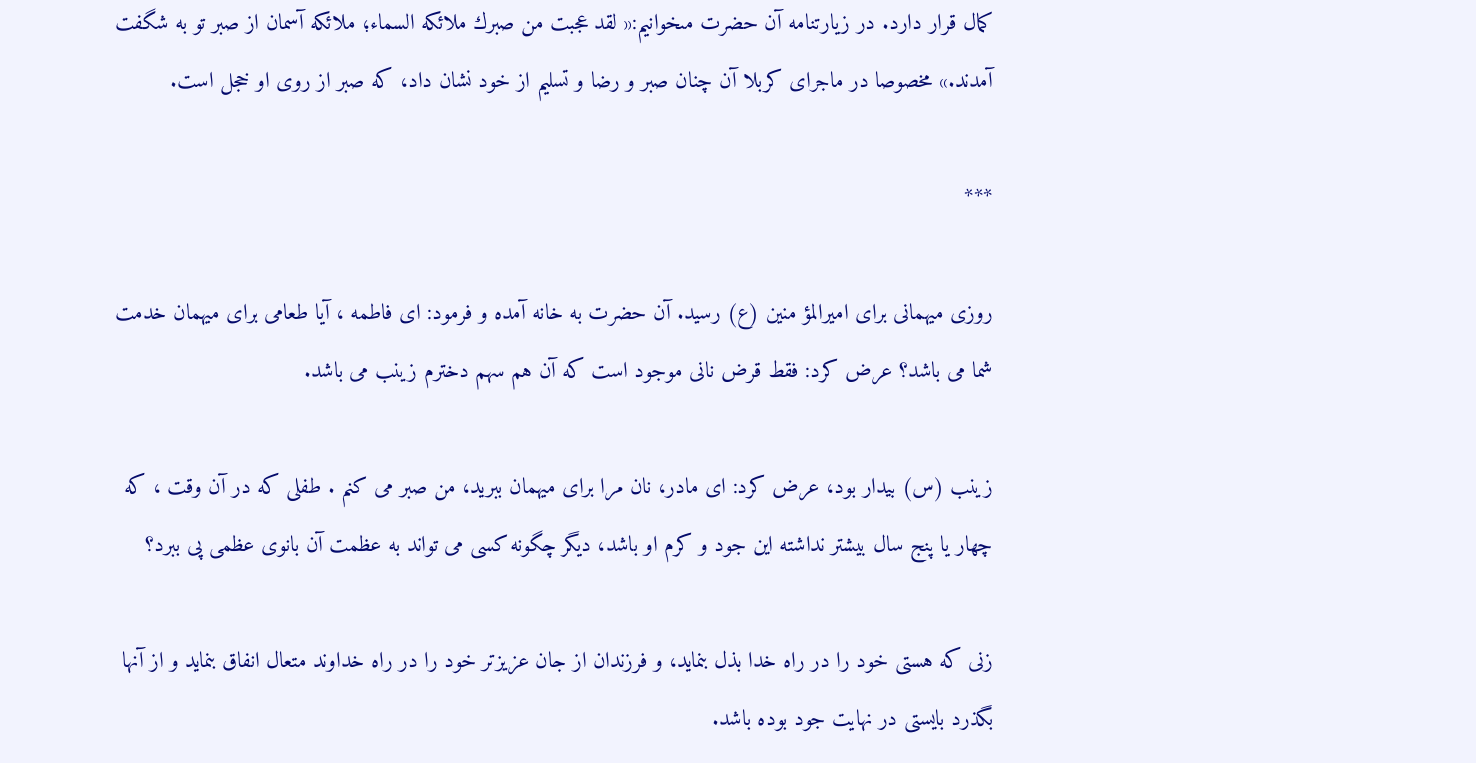كمال قرار دارد. در زیارتنامه آن حضرت مىخوانیم:« لقد عجبت من صبرك ملائكه السماء؛ ملائكه آسمان از صبر تو به شگفت آمدند.» مخصوصا در ماجراى كربلا آن چنان صبر و رضا و تسلیم از خود نشان داد، كه صبر از روى او خجل است.

***

روزى میهمانى براى امیرالمؤ منین (ع) رسید. آن حضرت به خانه آمده و فرمود: اى فاطمه ، آیا طعامى براى میهمان خدمت شما مى باشد؟ عرض كرد: فقط قرض نانى موجود است كه آن هم سهم دخترم زینب مى باشد.

زینب (س) بیدار بود، عرض كرد: اى مادر، نان مرا براى میهمان ببرید، من صبر مى كنم . طفلى كه در آن وقت ، كه چهار یا پنج سال بیشتر نداشته این جود و كرم او باشد، دیگر چگونه كسى مى تواند به عظمت آن بانوى عظمى پى ببرد؟

زنى كه هستى خود را در راه خدا بذل بنماید، و فرزندان از جان عزیزتر خود را در راه خداوند متعال انفاق بنماید و از آنها بگذرد بایستى در نهایت جود بوده باشد.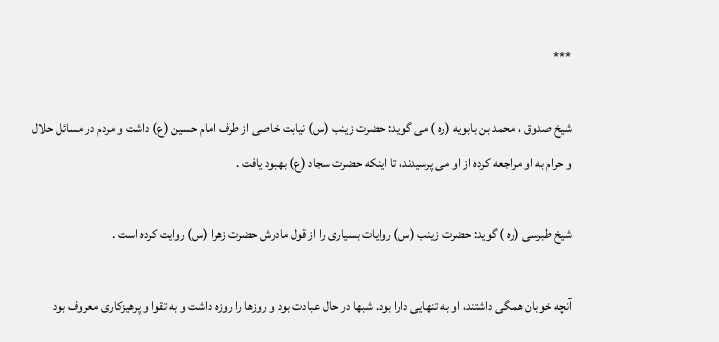***

شیخ صدوق ، محمد بن بابویه (ره ) مى گوید: حضرت زینب (س) نیابت خاصى از طرف امام حسین (ع) داشت و مردم در مسائل حلال و حرام به او مراجعه كرده از او مى پرسیدند، تا اینكه حضرت سجاد (ع) بهبود یافت .

شیخ طبرسى (ره ) گوید: حضرت زینب (س) روایات بسیارى را از قول مادرش حضرت زهرا (س) روایت كرده است .

آنچه خوبان همگى داشتند، او به تنهایى دارا بود. شبها در حال عبادت بود و روزها را روزه داشت و به تقوا و پرهیزكارى معروف بود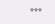***